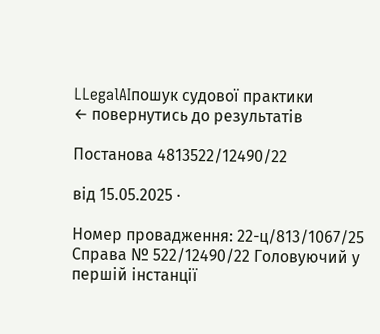LLegalAIпошук судової практики
← повернутись до результатів

Постанова 4813522/12490/22

від 15.05.2025 ·

Номер провадження: 22-ц/813/1067/25 Справа № 522/12490/22 Головуючий у першій інстанції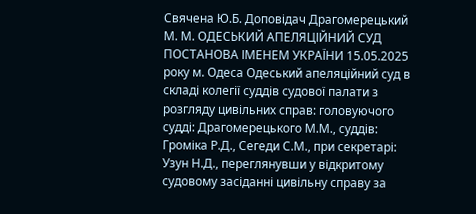Свячена Ю.Б. Доповідач Драгомерецький М. М. ОДЕСЬКИЙ АПЕЛЯЦІЙНИЙ СУД ПОСТАНОВА ІМЕНЕМ УКРАЇНИ 15.05.2025 року м. Одеса Одеський апеляційний суд в складі колегії суддів судової палати з розгляду цивільних справ: головуючого судді: Драгомерецького М.М., суддів: Громіка Р.Д., Сегеди С.М., при секретарі: Узун Н.Д., переглянувши у відкритому судовому засіданні цивільну справу за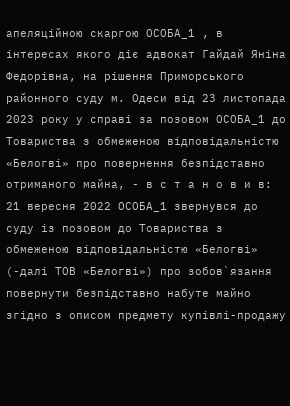апеляційною скаргою ОСОБА_1 , в інтересах якого діє адвокат Гайдай Яніна Федорівна, на рішення Приморського районного суду м. Одеси від 23 листопада 2023 року у справі за позовом ОСОБА_1 до Товариства з обмеженою відповідальністю «Белогві» про повернення безпідставно отриманого майна, - в с т а н о в и в: 21 вересня 2022 ОСОБА_1 звернувся до суду із позовом до Товариства з обмеженою відповідальністю «Белогві» (-далі ТОВ «Белогві») про зобов`язання повернути безпідставно набуте майно згідно з описом предмету купівлі-продажу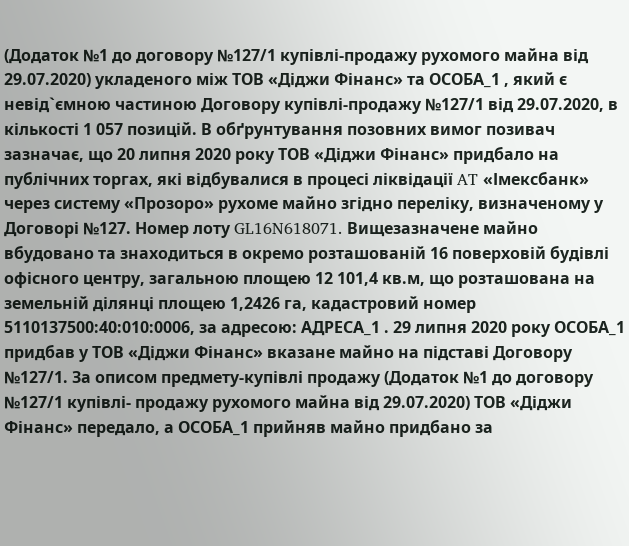(Додаток №1 до договору №127/1 купівлі-продажу рухомого майна від 29.07.2020) укладеного між ТОВ «Діджи Фінанс» та ОСОБА_1 , який є невід`ємною частиною Договору купівлі-продажу №127/1 від 29.07.2020, в кількості 1 057 позицій. В обґрунтування позовних вимог позивач зазначає, що 20 липня 2020 року ТОВ «Діджи Фінанс» придбало на публічних торгах, які відбувалися в процесі ліквідації AT «Імексбанк» через систему «Прозоро» рухоме майно згідно переліку, визначеному у Договорі №127. Номер лоту GL16N618071. Вищезазначене майно вбудовано та знаходиться в окремо розташованій 16 поверховій будівлі офісного центру, загальною площею 12 101,4 кв.м, що розташована на земельній ділянці площею 1,2426 га, кадастровий номер 5110137500:40:010:0006, за адресою: АДРЕСА_1 . 29 липня 2020 року ОСОБА_1 придбав у ТОВ «Діджи Фінанс» вказане майно на підставі Договору №127/1. За описом предмету-купівлі продажу (Додаток №1 до договору №127/1 купівлі- продажу рухомого майна від 29.07.2020) ТОВ «Діджи Фінанс» передало, а ОСОБА_1 прийняв майно придбано за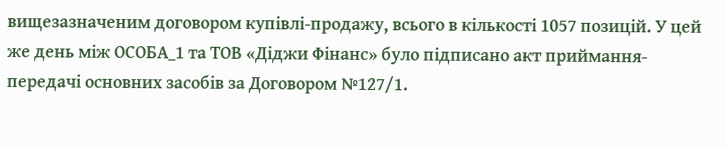вищезазначеним договором купівлі-продажу, всього в кількості 1057 позицій. У цей же день між ОСОБА_1 та ТОВ «Діджи Фінанс» було підписано акт приймання-передачі основних засобів за Договором №127/1.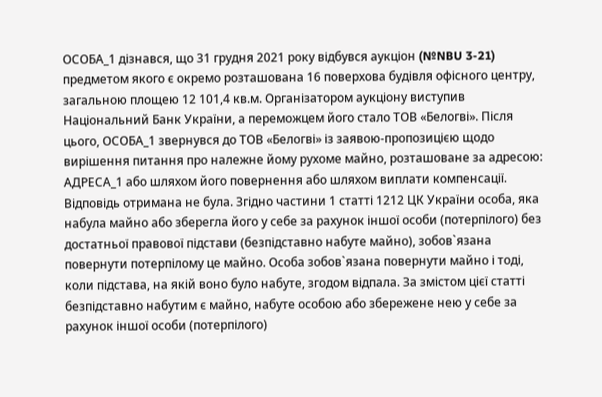ОСОБА_1 дізнався, що 31 грудня 2021 року відбувся аукціон (№NBU 3-21) предметом якого є окремо розташована 16 поверхова будівля офісного центру, загальною площею 12 101,4 кв.м. Організатором аукціону виступив Національний Банк України, а переможцем його стало ТОВ «Белогві». Після цього, ОСОБА_1 звернувся до ТОВ «Белогві» із заявою-пропозицією щодо вирішення питання про належне йому рухоме майно, розташоване за адресою: АДРЕСА_1 або шляхом його повернення або шляхом виплати компенсації. Відповідь отримана не була. Згідно частини 1 статті 1212 ЦК України особа, яка набула майно або зберегла його у себе за рахунок іншої особи (потерпілого) без достатньої правової підстави (безпідставно набуте майно), зобов`язана повернути потерпілому це майно. Особа зобов`язана повернути майно і тоді, коли підстава, на якій воно було набуте, згодом відпала. За змістом цієї статті безпідставно набутим є майно, набуте особою або збережене нею у себе за рахунок іншої особи (потерпілого)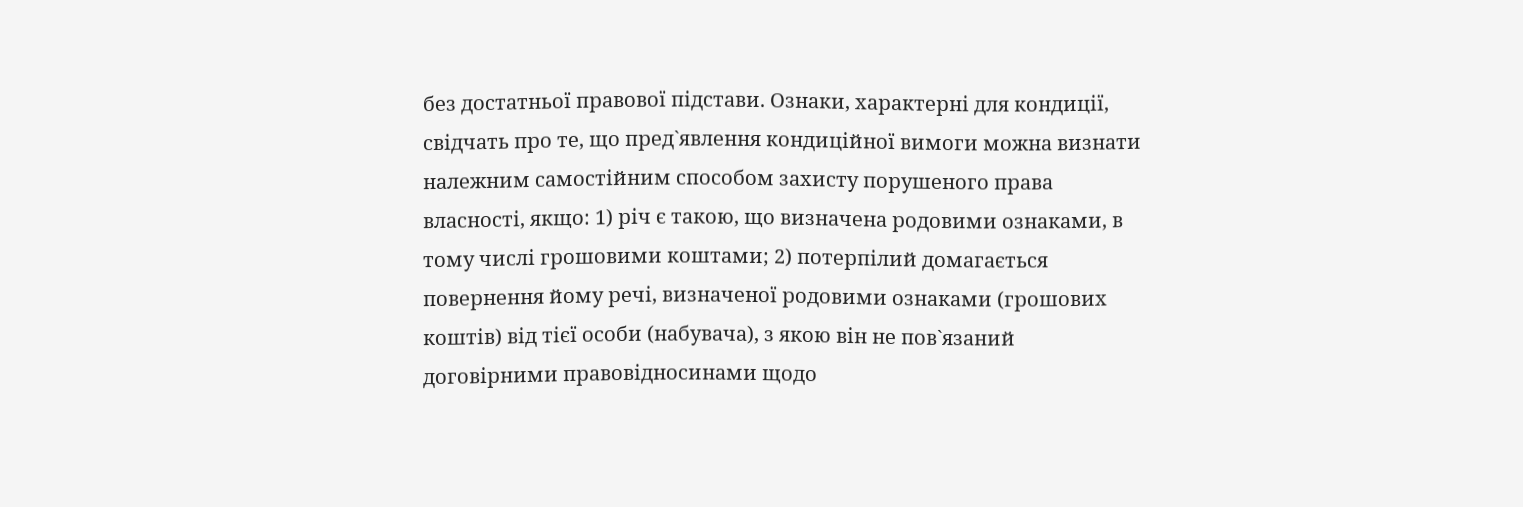без достатньої правової підстави. Ознаки, характерні для кондиції, свідчать про те, що пред`явлення кондиційної вимоги можна визнати належним самостійним способом захисту порушеного права власності, якщо: 1) річ є такою, що визначена родовими ознаками, в тому числі грошовими коштами; 2) потерпілий домагається повернення йому речі, визначеної родовими ознаками (грошових коштів) від тієї особи (набувача), з якою він не пов`язаний договірними правовідносинами щодо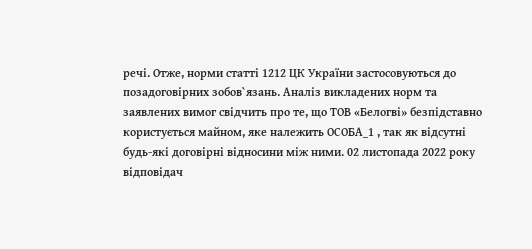речі. Отже, норми статті 1212 ЦК України застосовуються до позадоговірних зобов`язань. Аналіз викладених норм та заявлених вимог свідчить про те, що ТОВ «Белогві» безпідставно користується майном, яке належить ОСОБА_1 , так як відсутні будь-які договірні відносини між ними. 02 листопада 2022 року відповідач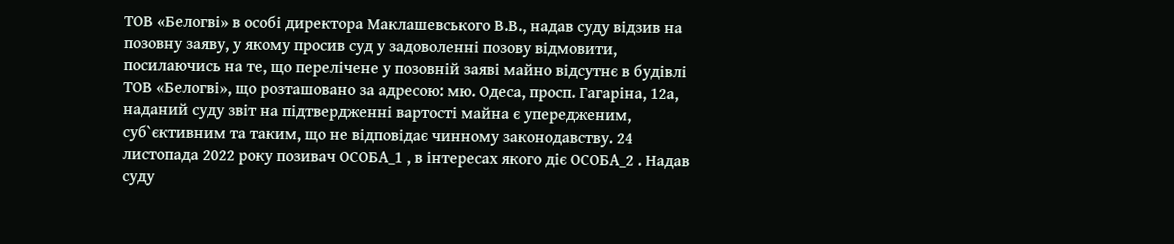ТОВ «Белогві» в особі директора Маклашевського В.В., надав суду відзив на позовну заяву, у якому просив суд у задоволенні позову відмовити, посилаючись на те, що перелічене у позовній заяві майно відсутнє в будівлі ТОВ «Белогві», що розташовано за адресою: мю. Одеса, просп. Гагаріна, 12а, наданий суду звіт на підтвердженні вартості майна є упередженим, суб`єктивним та таким, що не відповідає чинному законодавству. 24 листопада 2022 року позивач ОСОБА_1 , в інтересах якого діє ОСОБА_2 . Надав суду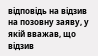відповідь на відзив на позовну заяву, у якій вважав, що відзив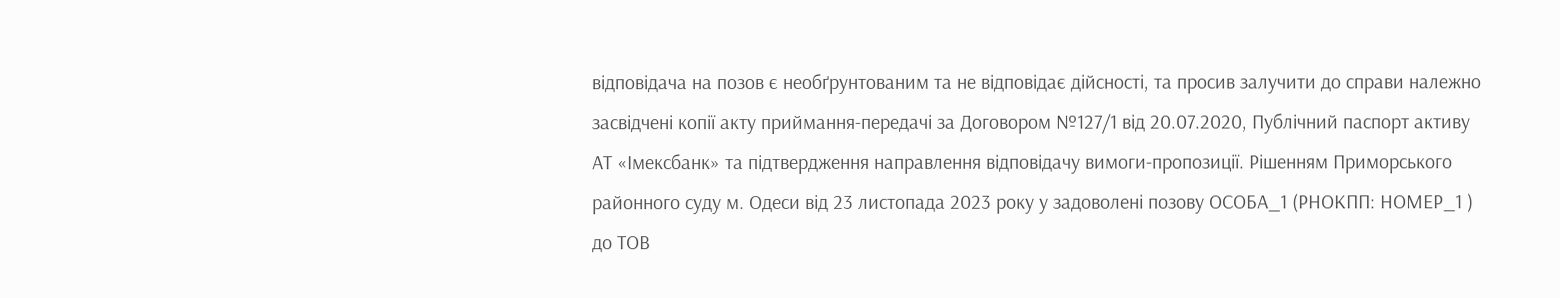відповідача на позов є необґрунтованим та не відповідає дійсності, та просив залучити до справи належно засвідчені копії акту приймання-передачі за Договором №127/1 від 20.07.2020, Публічний паспорт активу АТ «Імексбанк» та підтвердження направлення відповідачу вимоги-пропозиції. Рішенням Приморського районного суду м. Одеси від 23 листопада 2023 року у задоволені позову ОСОБА_1 (РНОКПП: НОМЕР_1 ) до ТОВ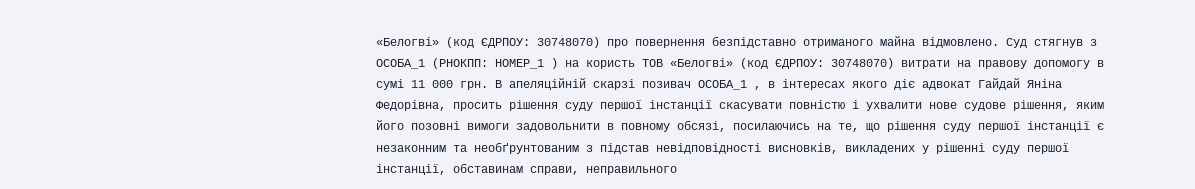«Белогві» (код ЄДРПОУ: 30748070) про повернення безпідставно отриманого майна відмовлено. Суд стягнув з ОСОБА_1 (РНОКПП: НОМЕР_1 ) на користь ТОВ «Белогві» (код ЄДРПОУ: 30748070) витрати на правову допомогу в сумі 11 000 грн. В апеляційній скарзі позивач ОСОБА_1 , в інтересах якого діє адвокат Гайдай Яніна Федорівна, просить рішення суду першої інстанції скасувати повністю і ухвалити нове судове рішення, яким його позовні вимоги задовольнити в повному обсязі, посилаючись на те, що рішення суду першої інстанції є незаконним та необґрунтованим з підстав невідповідності висновків, викладених у рішенні суду першої інстанції, обставинам справи, неправильного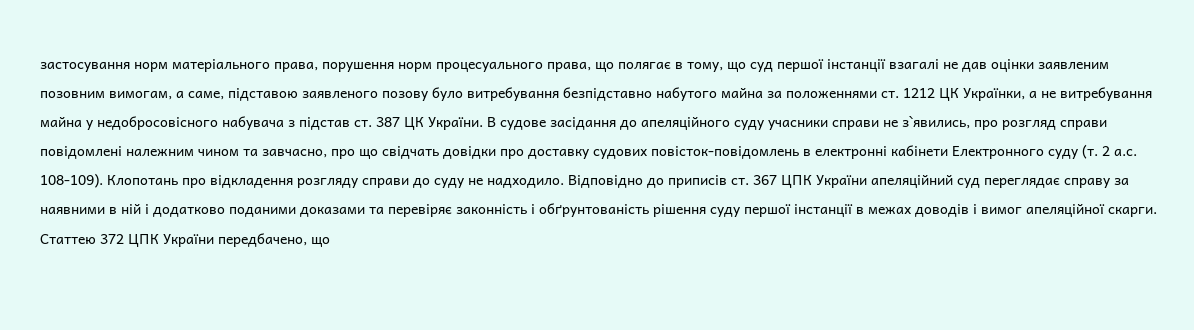застосування норм матеріального права, порушення норм процесуального права, що полягає в тому, що суд першої інстанції взагалі не дав оцінки заявленим позовним вимогам, а саме, підставою заявленого позову було витребування безпідставно набутого майна за положеннями ст. 1212 ЦК Українки, а не витребування майна у недобросовісного набувача з підстав ст. 387 ЦК України. В судове засідання до апеляційного суду учасники справи не з`явились, про розгляд справи повідомлені належним чином та завчасно, про що свідчать довідки про доставку судових повісток-повідомлень в електронні кабінети Електронного суду (т. 2 а.с. 108-109). Клопотань про відкладення розгляду справи до суду не надходило. Відповідно до приписів ст. 367 ЦПК України апеляційний суд переглядає справу за наявними в ній і додатково поданими доказами та перевіряє законність і обґрунтованість рішення суду першої інстанції в межах доводів і вимог апеляційної скарги. Статтею 372 ЦПК України передбачено, що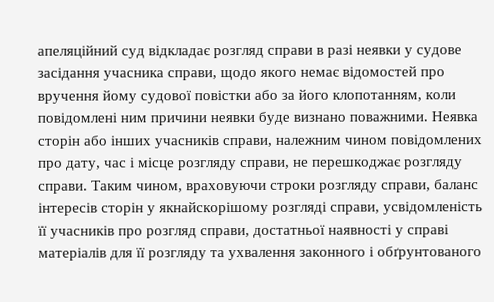апеляційний суд відкладає розгляд справи в разі неявки у судове засідання учасника справи, щодо якого немає відомостей про вручення йому судової повістки або за його клопотанням, коли повідомлені ним причини неявки буде визнано поважними. Неявка сторін або інших учасників справи, належним чином повідомлених про дату, час і місце розгляду справи, не перешкоджає розгляду справи. Таким чином, враховуючи строки розгляду справи, баланс інтересів сторін у якнайскорішому розгляді справи, усвідомленість її учасників про розгляд справи, достатньої наявності у справі матеріалів для її розгляду та ухвалення законного і обґрунтованого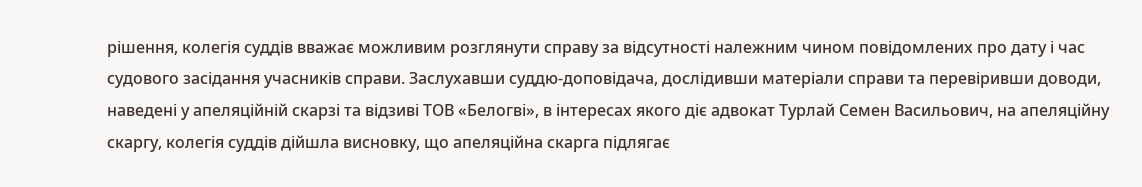рішення, колегія суддів вважає можливим розглянути справу за відсутності належним чином повідомлених про дату і час судового засідання учасників справи. Заслухавши суддю-доповідача, дослідивши матеріали справи та перевіривши доводи, наведені у апеляційній скарзі та відзиві ТОВ «Белогві», в інтересах якого діє адвокат Турлай Семен Васильович, на апеляційну скаргу, колегія суддів дійшла висновку, що апеляційна скарга підлягає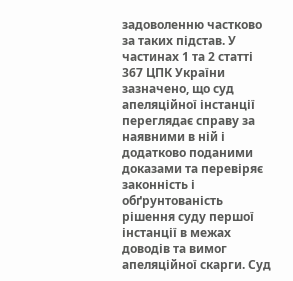задоволенню частково за таких підстав. У частинах 1 та 2 статті 367 ЦПК України зазначено, що суд апеляційної інстанції переглядає справу за наявними в ній і додатково поданими доказами та перевіряє законність і обґрунтованість рішення суду першої інстанції в межах доводів та вимог апеляційної скарги. Суд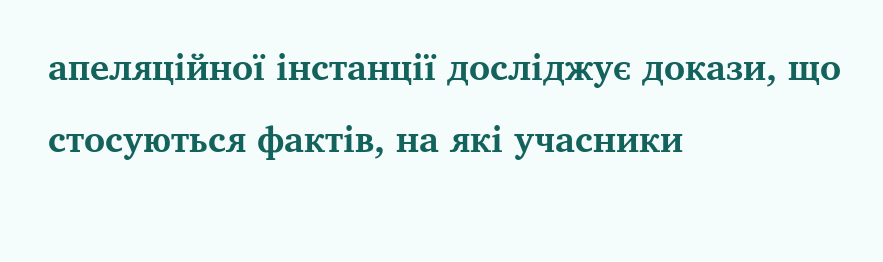апеляційної інстанції досліджує докази, що стосуються фактів, на які учасники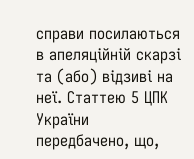справи посилаються в апеляційній скарзі та (або) відзиві на неї. Статтею 5 ЦПК України передбачено, що,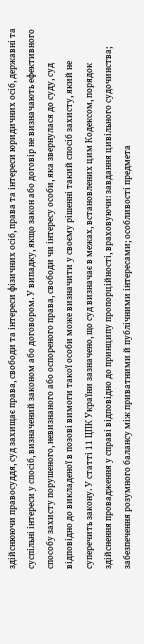здійснюючи правосуддя, суд захищає права, свободи та інтереси фізичних осіб, права та інтереси юридичних осіб, державні та суспільні інтереси у спосіб, визначений законом або договором. У випадку, якщо закон або договір не визначають ефективного способу захисту порушеного, невизнаного або оспореного права, свободи чи інтересу особи, яка звернулася до суду, суд відповідно до викладеної в позові вимоги такої особи може визначити у своєму рішенні такий спосіб захисту, який не суперечить закону. У статті 11 ЦПК України зазначено, що суд визначає в межах, встановлених цим Кодексом, порядок здійснення провадження у справі відповідно до принципу пропорційності, враховуючи: завдання цивільного судочинства; забезпечення розумного балансу між приватними й публічними інтересами; особливості предмета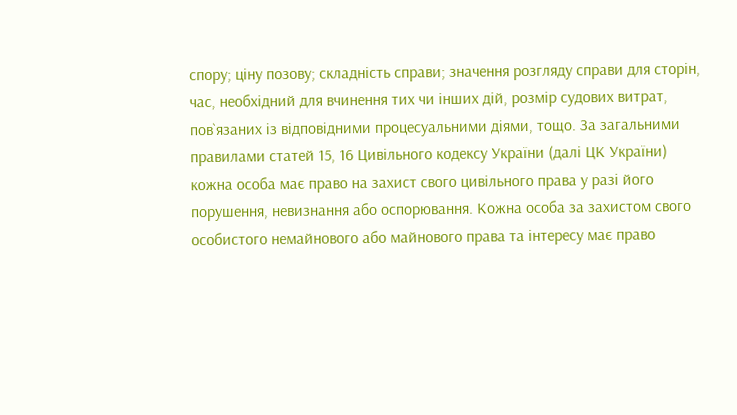спору; ціну позову; складність справи; значення розгляду справи для сторін, час, необхідний для вчинення тих чи інших дій, розмір судових витрат, пов`язаних із відповідними процесуальними діями, тощо. За загальними правилами статей 15, 16 Цивільного кодексу України (далі ЦК України) кожна особа має право на захист свого цивільного права у разі його порушення, невизнання або оспорювання. Кожна особа за захистом свого особистого немайнового або майнового права та інтересу має право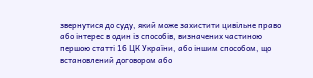звернутися до суду, який може захистити цивільне право або інтерес в один із способів, визначених частиною першою статті 16 ЦК України, або іншим способом, що встановлений договором або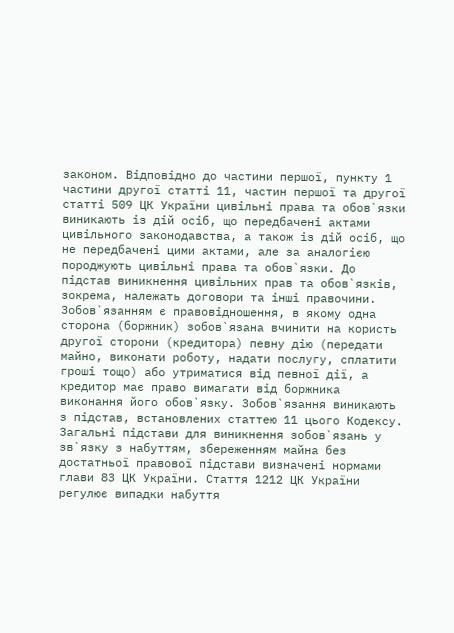законом. Відповідно до частини першої, пункту 1 частини другої статті 11, частин першої та другої статті 509 ЦК України цивільні права та обов`язки виникають із дій осіб, що передбачені актами цивільного законодавства, а також із дій осіб, що не передбачені цими актами, але за аналогією породжують цивільні права та обов`язки. До підстав виникнення цивільних прав та обов`язків, зокрема, належать договори та інші правочини. Зобов`язанням є правовідношення, в якому одна сторона (боржник) зобов`язана вчинити на користь другої сторони (кредитора) певну дію (передати майно, виконати роботу, надати послугу, сплатити гроші тощо) або утриматися від певної дії, а кредитор має право вимагати від боржника виконання його обов`язку. Зобов`язання виникають з підстав, встановлених статтею 11 цього Кодексу. Загальні підстави для виникнення зобов`язань у зв`язку з набуттям, збереженням майна без достатньої правової підстави визначені нормами глави 83 ЦК України. Стаття 1212 ЦК України регулює випадки набуття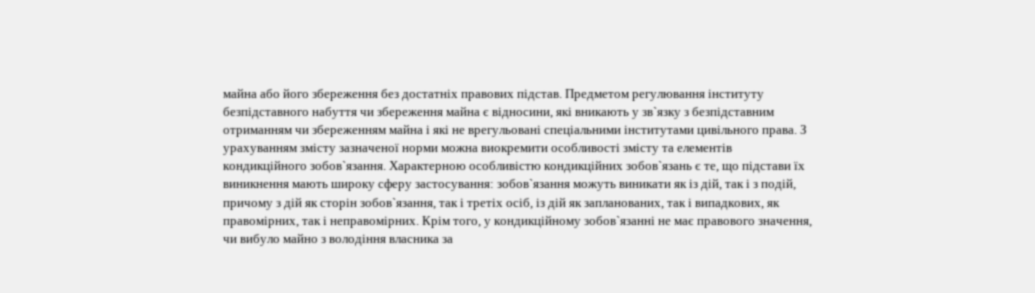майна або його збереження без достатніх правових підстав. Предметом регулювання інституту безпідставного набуття чи збереження майна є відносини, які вникають у зв`язку з безпідставним отриманням чи збереженням майна і які не врегульовані спеціальними інститутами цивільного права. З урахуванням змісту зазначеної норми можна виокремити особливості змісту та елементів кондикційного зобов`язання. Характерною особливістю кондикційних зобов`язань є те, що підстави їх виникнення мають широку сферу застосування: зобов`язання можуть виникати як із дій, так і з подій, причому з дій як сторін зобов`язання, так і третіх осіб, із дій як запланованих, так і випадкових, як правомірних, так і неправомірних. Крім того, у кондикційному зобов`язанні не має правового значення, чи вибуло майно з володіння власника за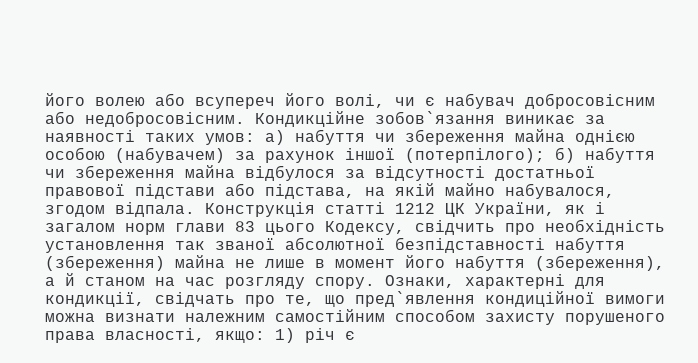його волею або всупереч його волі, чи є набувач добросовісним або недобросовісним. Кондикційне зобов`язання виникає за наявності таких умов: а) набуття чи збереження майна однією особою (набувачем) за рахунок іншої (потерпілого); б) набуття чи збереження майна відбулося за відсутності достатньої правової підстави або підстава, на якій майно набувалося, згодом відпала. Конструкція статті 1212 ЦК України, як і загалом норм глави 83 цього Кодексу, свідчить про необхідність установлення так званої абсолютної безпідставності набуття (збереження) майна не лише в момент його набуття (збереження), а й станом на час розгляду спору. Ознаки, характерні для кондикції, свідчать про те, що пред`явлення кондиційної вимоги можна визнати належним самостійним способом захисту порушеного права власності, якщо: 1) річ є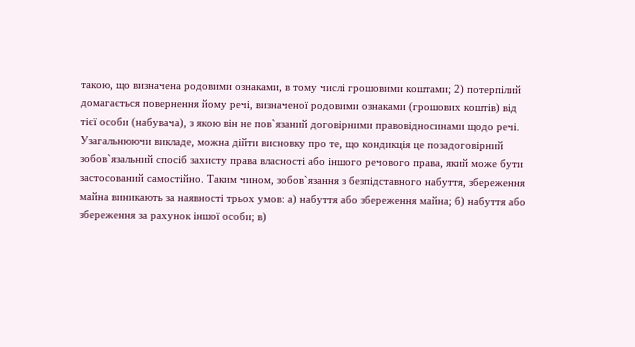такою, що визначена родовими ознаками, в тому числі грошовими коштами; 2) потерпілий домагається повернення йому речі, визначеної родовими ознаками (грошових коштів) від тієї особи (набувача), з якою він не пов`язаний договірними правовідносинами щодо речі. Узагальнюючи викладе, можна дійти висновку про те, що кондикція це позадоговірний зобов`язальний спосіб захисту права власності або іншого речового права, який може бути застосований самостійно. Таким чином, зобов`язання з безпідставного набуття, збереження майна виникають за наявності трьох умов: а) набуття або збереження майна; б) набуття або збереження за рахунок іншої особи; в)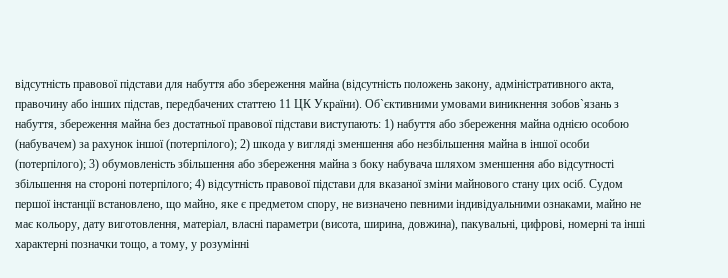відсутність правової підстави для набуття або збереження майна (відсутність положень закону, адміністративного акта, правочину або інших підстав, передбачених статтею 11 ЦК України). Об`єктивними умовами виникнення зобов`язань з набуття, збереження майна без достатньої правової підстави виступають: 1) набуття або збереження майна однією особою (набувачем) за рахунок іншої (потерпілого); 2) шкода у вигляді зменшення або незбільшення майна в іншої особи (потерпілого); 3) обумовленість збільшення або збереження майна з боку набувача шляхом зменшення або відсутності збільшення на стороні потерпілого; 4) відсутність правової підстави для вказаної зміни майнового стану цих осіб. Судом першої інстанції встановлено, що майно, яке є предметом спору, не визначено певними індивідуальними ознаками, майно не має кольору, дату виготовлення, матеріал, власні параметри (висота, ширина, довжина), пакувальні, цифрові, номерні та інші характерні позначки тощо, а тому, у розумінні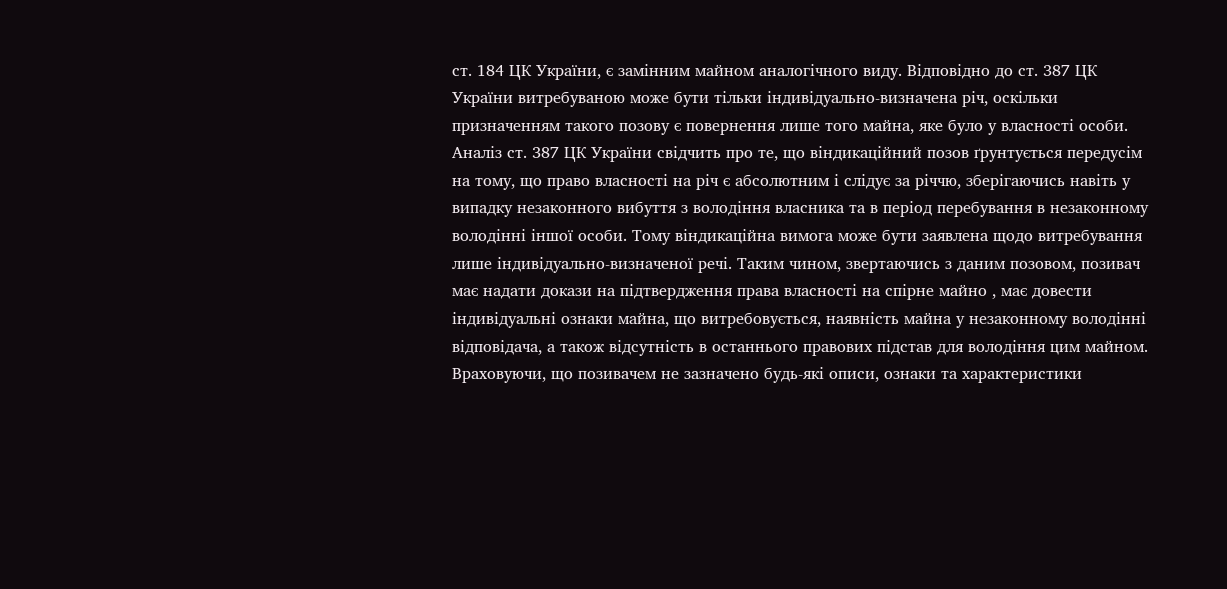ст. 184 ЦК України, є замінним майном аналогічного виду. Відповідно до ст. 387 ЦК України витребуваною може бути тільки індивідуально-визначена річ, оскільки призначенням такого позову є повернення лише того майна, яке було у власності особи. Аналіз ст. 387 ЦК України свідчить про те, що віндикаційний позов ґрунтується передусім на тому, що право власності на річ є абсолютним і слідує за річчю, зберігаючись навіть у випадку незаконного вибуття з володіння власника та в період перебування в незаконному володінні іншої особи. Тому віндикаційна вимога може бути заявлена щодо витребування лише індивідуально-визначеної речі. Таким чином, звертаючись з даним позовом, позивач має надати докази на підтвердження права власності на спірне майно , має довести індивідуальні ознаки майна, що витребовується, наявність майна у незаконному володінні відповідача, а також відсутність в останнього правових підстав для володіння цим майном. Враховуючи, що позивачем не зазначено будь-які описи, ознаки та характеристики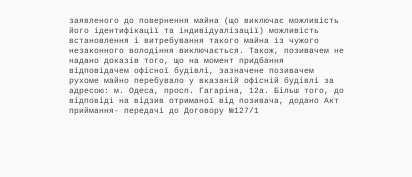заявленого до повернення майна (що виключає можливість його ідентифікації та індивідуалізації) можливість встановлення і витребування такого майна із чужого незаконного володіння виключається. Також, позивачем не надано доказів того, що на момент придбання відповідачем офісної будівлі, зазначене позивачем рухоме майно перебувало у вказаній офісній будівлі за адресою: м. Одеса, просп. Гагаріна, 12а. Більш того, до відповіді на відзив отриманої від позивача, додано Акт приймання- передачі до Договору №127/1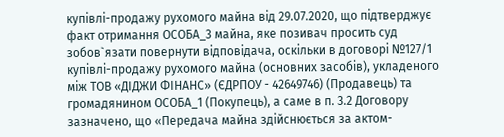купівлі-продажу рухомого майна від 29.07.2020, що підтверджує факт отримання ОСОБА_3 майна, яке позивач просить суд зобов`язати повернути відповідача, оскільки в договорі №127/1 купівлі-продажу рухомого майна (основних засобів), укладеного між ТОВ «ДІДЖИ ФІНАНС» (ЄДРПОУ - 42649746) (Продавець) та громадянином ОСОБА_1 (Покупець), а саме в п. 3.2 Договору зазначено, що «Передача майна здійснюється за актом-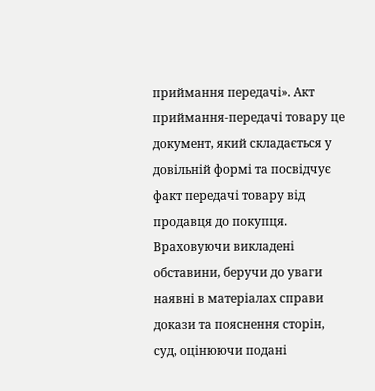приймання передачі». Акт приймання-передачі товару це документ, який складається у довільній формі та посвідчує факт передачі товару від продавця до покупця. Враховуючи викладені обставини, беручи до уваги наявні в матеріалах справи докази та пояснення сторін, суд, оцінюючи подані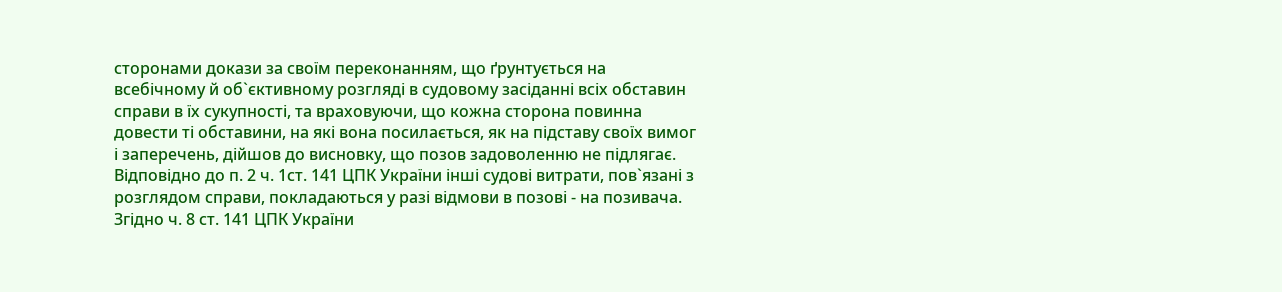сторонами докази за своїм переконанням, що ґрунтується на всебічному й об`єктивному розгляді в судовому засіданні всіх обставин справи в їх сукупності, та враховуючи, що кожна сторона повинна довести ті обставини, на які вона посилається, як на підставу своїх вимог і заперечень, дійшов до висновку, що позов задоволенню не підлягає. Відповідно до п. 2 ч. 1ст. 141 ЦПК України інші судові витрати, пов`язані з розглядом справи, покладаються у разі відмови в позові - на позивача. Згідно ч. 8 ст. 141 ЦПК України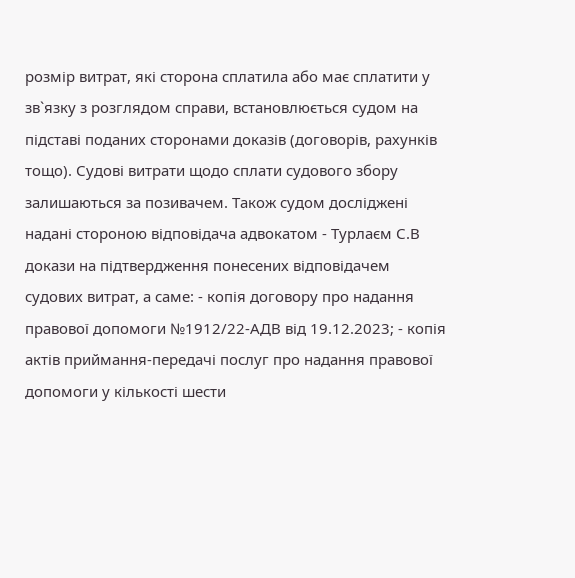розмір витрат, які сторона сплатила або має сплатити у зв`язку з розглядом справи, встановлюється судом на підставі поданих сторонами доказів (договорів, рахунків тощо). Судові витрати щодо сплати судового збору залишаються за позивачем. Також судом досліджені надані стороною відповідача адвокатом - Турлаєм С.В докази на підтвердження понесених відповідачем судових витрат, а саме: - копія договору про надання правової допомоги №1912/22-АДВ від 19.12.2023; - копія актів приймання-передачі послуг про надання правової допомоги у кількості шести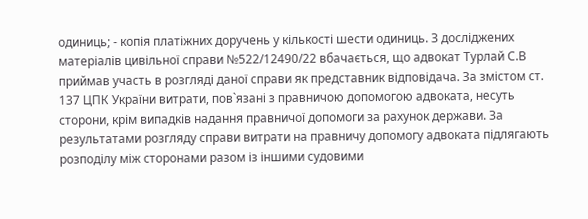одиниць; - копія платіжних доручень у кількості шести одиниць. З досліджених матеріалів цивільної справи №522/12490/22 вбачається, що адвокат Турлай С.В приймав участь в розгляді даної справи як представник відповідача. За змістом ст. 137 ЦПК України витрати, пов`язані з правничою допомогою адвоката, несуть сторони, крім випадків надання правничої допомоги за рахунок держави. За результатами розгляду справи витрати на правничу допомогу адвоката підлягають розподілу між сторонами разом із іншими судовими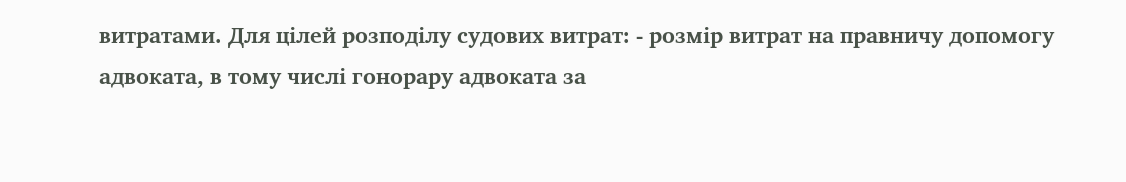витратами. Для цілей розподілу судових витрат: - розмір витрат на правничу допомогу адвоката, в тому числі гонорару адвоката за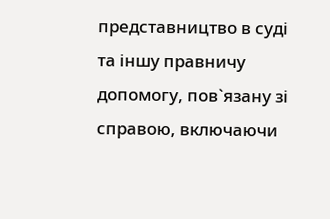представництво в суді та іншу правничу допомогу, пов`язану зі справою, включаючи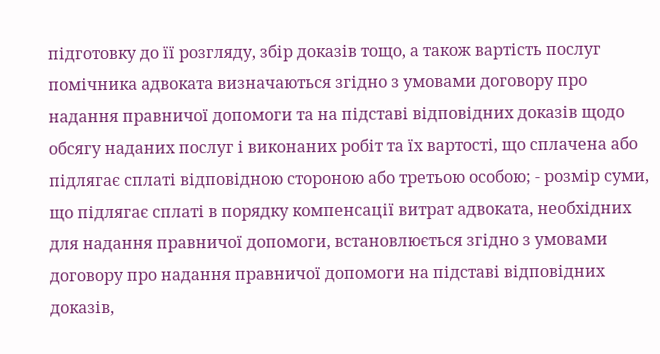підготовку до її розгляду, збір доказів тощо, а також вартість послуг помічника адвоката визначаються згідно з умовами договору про надання правничої допомоги та на підставі відповідних доказів щодо обсягу наданих послуг і виконаних робіт та їх вартості, що сплачена або підлягає сплаті відповідною стороною або третьою особою; - розмір суми, що підлягає сплаті в порядку компенсації витрат адвоката, необхідних для надання правничої допомоги, встановлюється згідно з умовами договору про надання правничої допомоги на підставі відповідних доказів,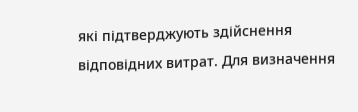які підтверджують здійснення відповідних витрат. Для визначення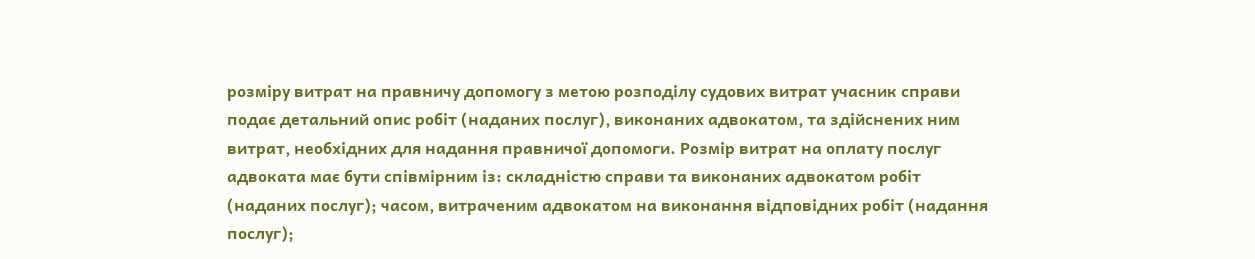розміру витрат на правничу допомогу з метою розподілу судових витрат учасник справи подає детальний опис робіт (наданих послуг), виконаних адвокатом, та здійснених ним витрат, необхідних для надання правничої допомоги. Розмір витрат на оплату послуг адвоката має бути співмірним із: складністю справи та виконаних адвокатом робіт (наданих послуг); часом, витраченим адвокатом на виконання відповідних робіт (надання послуг);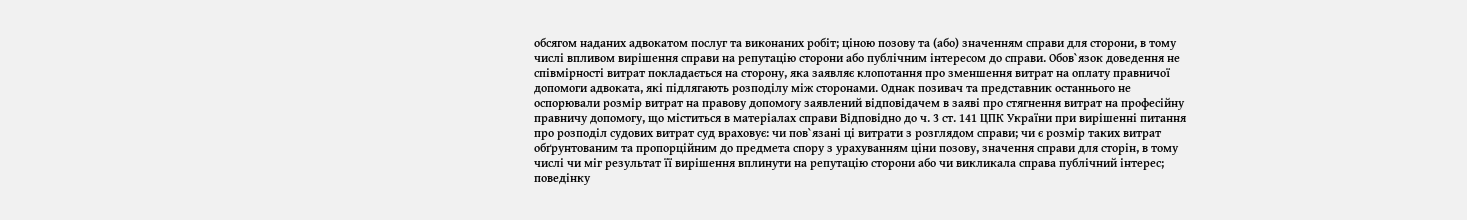обсягом наданих адвокатом послуг та виконаних робіт; ціною позову та (або) значенням справи для сторони, в тому числі впливом вирішення справи на репутацію сторони або публічним інтересом до справи. Обов`язок доведення не співмірності витрат покладається на сторону, яка заявляє клопотання про зменшення витрат на оплату правничої допомоги адвоката, які підлягають розподілу між сторонами. Однак позивач та представник останнього не оспорювали розмір витрат на правову допомогу заявлений відповідачем в заяві про стягнення витрат на професійну правничу допомогу, що міститься в матеріалах справи Відповідно до ч. 3 ст. 141 ЦПК України при вирішенні питання про розподіл судових витрат суд враховує: чи пов`язані ці витрати з розглядом справи; чи є розмір таких витрат обґрунтованим та пропорційним до предмета спору з урахуванням ціни позову, значення справи для сторін, в тому числі чи міг результат її вирішення вплинути на репутацію сторони або чи викликала справа публічний інтерес; поведінку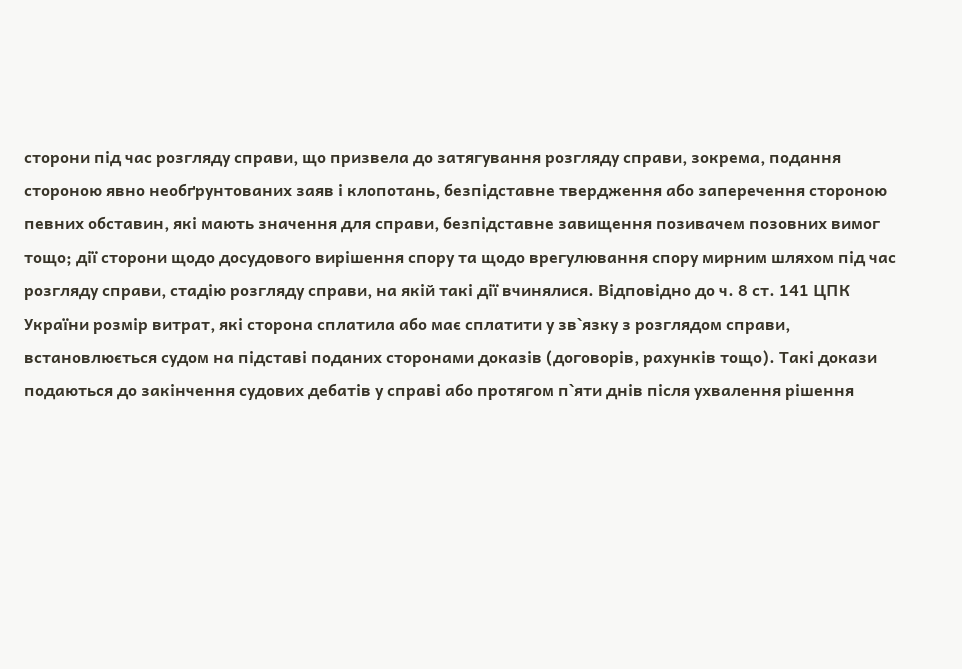сторони під час розгляду справи, що призвела до затягування розгляду справи, зокрема, подання стороною явно необґрунтованих заяв і клопотань, безпідставне твердження або заперечення стороною певних обставин, які мають значення для справи, безпідставне завищення позивачем позовних вимог тощо; дії сторони щодо досудового вирішення спору та щодо врегулювання спору мирним шляхом під час розгляду справи, стадію розгляду справи, на якій такі дії вчинялися. Відповідно до ч. 8 ст. 141 ЦПК України розмір витрат, які сторона сплатила або має сплатити у зв`язку з розглядом справи, встановлюється судом на підставі поданих сторонами доказів (договорів, рахунків тощо). Такі докази подаються до закінчення судових дебатів у справі або протягом п`яти днів після ухвалення рішення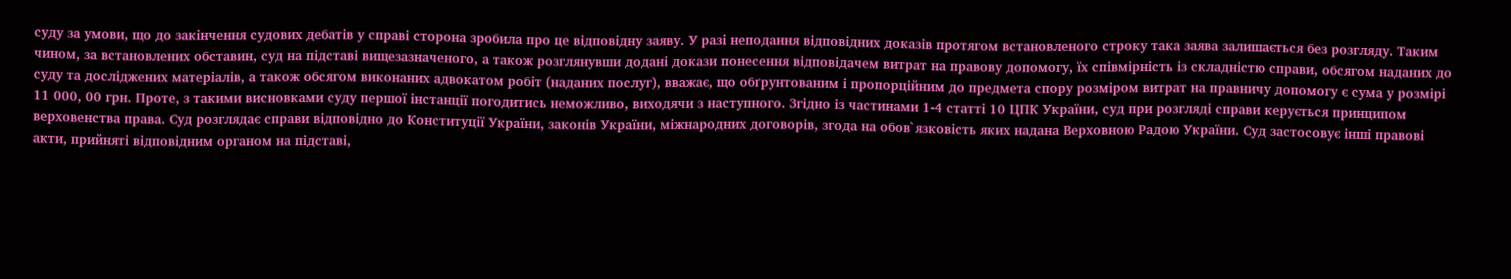суду за умови, що до закінчення судових дебатів у справі сторона зробила про це відповідну заяву. У разі неподання відповідних доказів протягом встановленого строку така заява залишається без розгляду. Таким чином, за встановлених обставин, суд на підставі вищезазначеного, а також розглянувши додані докази понесення відповідачем витрат на правову допомогу, їх співмірність із складністю справи, обсягом наданих до суду та досліджених матеріалів, а також обсягом виконаних адвокатом робіт (наданих послуг), вважає, що обґрунтованим і пропорційним до предмета спору розміром витрат на правничу допомогу є сума у розмірі 11 000, 00 грн. Проте, з такими висновками суду першої інстанції погодитись неможливо, виходячи з наступного. Згідно із частинами 1-4 статті 10 ЦПК України, суд при розгляді справи керується принципом верховенства права. Суд розглядає справи відповідно до Конституції України, законів України, міжнародних договорів, згода на обов`язковість яких надана Верховною Радою України. Суд застосовує інші правові акти, прийняті відповідним органом на підставі,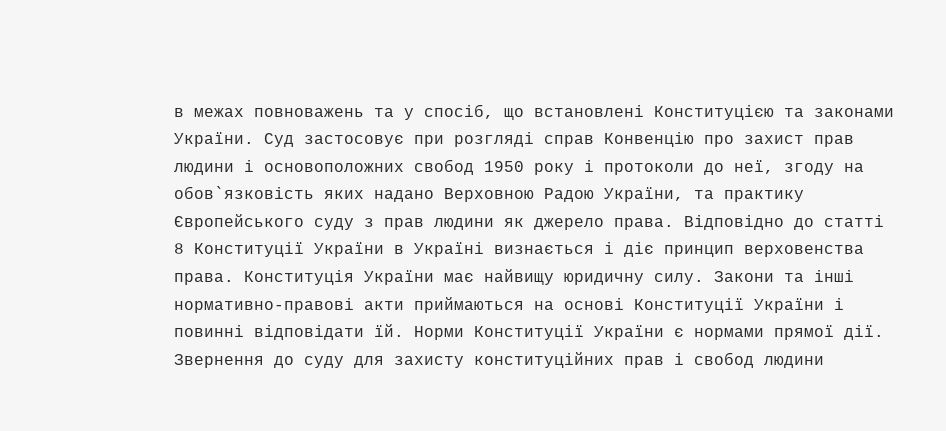в межах повноважень та у спосіб, що встановлені Конституцією та законами України. Суд застосовує при розгляді справ Конвенцію про захист прав людини і основоположних свобод 1950 року і протоколи до неї, згоду на обов`язковість яких надано Верховною Радою України, та практику Європейського суду з прав людини як джерело права. Відповідно до статті 8 Конституції України в Україні визнається і діє принцип верховенства права. Конституція України має найвищу юридичну силу. Закони та інші нормативно-правові акти приймаються на основі Конституції України і повинні відповідати їй. Норми Конституції України є нормами прямої дії. Звернення до суду для захисту конституційних прав і свобод людини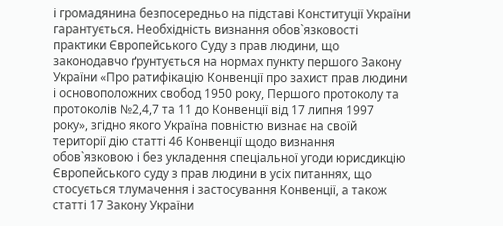і громадянина безпосередньо на підставі Конституції України гарантується. Необхідність визнання обов`язковості практики Європейського Суду з прав людини, що законодавчо ґрунтується на нормах пункту першого Закону України «Про ратифікацію Конвенції про захист прав людини і основоположних свобод 1950 року, Першого протоколу та протоколів №2,4,7 та 11 до Конвенції від 17 липня 1997 року», згідно якого Україна повністю визнає на своїй території дію статті 46 Конвенції щодо визнання обов`язковою і без укладення спеціальної угоди юрисдикцію Європейського суду з прав людини в усіх питаннях, що стосується тлумачення і застосування Конвенції, а також статті 17 Закону України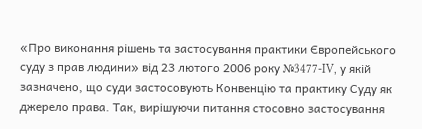«Про виконання рішень та застосування практики Європейського суду з прав людини» від 23 лютого 2006 року №3477-IV, у якій зазначено, що суди застосовують Конвенцію та практику Суду як джерело права. Так, вирішуючи питання стосовно застосування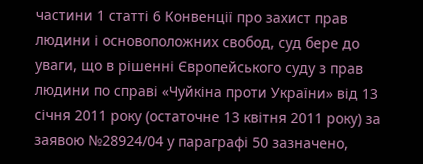частини 1 статті 6 Конвенції про захист прав людини і основоположних свобод, суд бере до уваги, що в рішенні Європейського суду з прав людини по справі «Чуйкіна проти України» від 13 січня 2011 року (остаточне 13 квітня 2011 року) за заявою №28924/04 у параграфі 50 зазначено,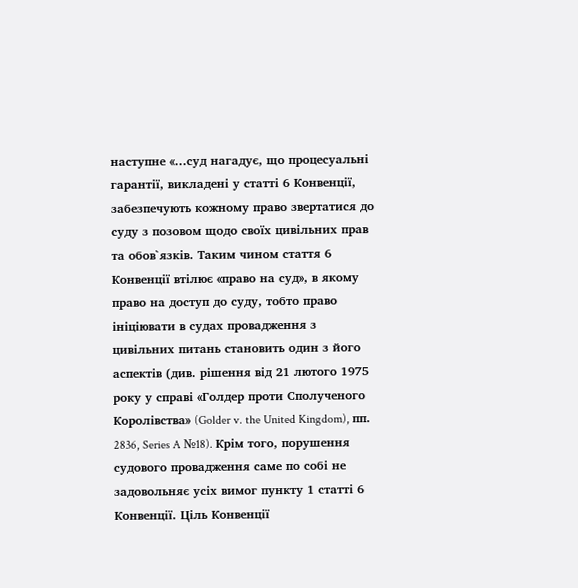наступне «…суд нагадує, що процесуальні гарантії, викладені у статті 6 Конвенції, забезпечують кожному право звертатися до суду з позовом щодо своїх цивільних прав та обов`язків. Таким чином стаття 6 Конвенції втілює «право на суд», в якому право на доступ до суду, тобто право ініціювати в судах провадження з цивільних питань становить один з його аспектів (див. рішення від 21 лютого 1975 року у справі «Голдер проти Сполученого Королівства» (Golder v. the United Kingdom), пп. 2836, Series A №18). Крім того, порушення судового провадження саме по собі не задовольняє усіх вимог пункту 1 статті 6 Конвенції. Ціль Конвенції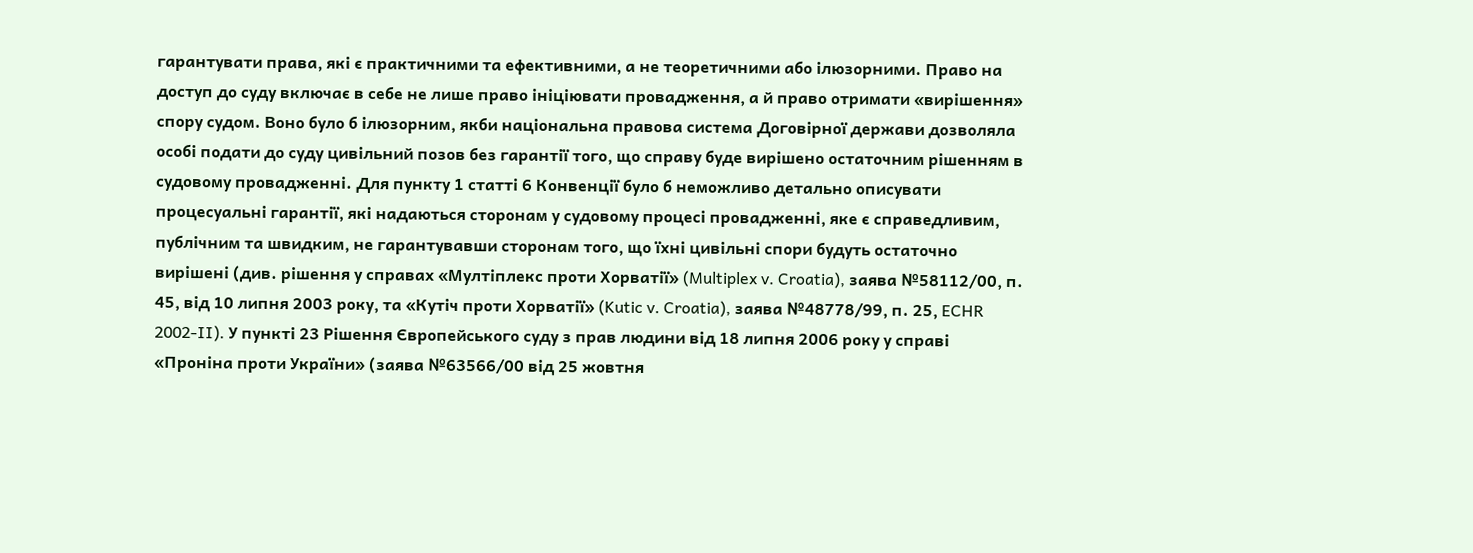гарантувати права, які є практичними та ефективними, а не теоретичними або ілюзорними. Право на доступ до суду включає в себе не лише право ініціювати провадження, а й право отримати «вирішення» спору судом. Воно було б ілюзорним, якби національна правова система Договірної держави дозволяла особі подати до суду цивільний позов без гарантії того, що справу буде вирішено остаточним рішенням в судовому провадженні. Для пункту 1 статті 6 Конвенції було б неможливо детально описувати процесуальні гарантії, які надаються сторонам у судовому процесі провадженні, яке є справедливим, публічним та швидким, не гарантувавши сторонам того, що їхні цивільні спори будуть остаточно вирішені (див. рішення у справах «Мултіплекс проти Хорватії» (Multiplex v. Croatia), заява №58112/00, п. 45, від 10 липня 2003 року, та «Кутіч проти Хорватії» (Kutic v. Croatia), заява №48778/99, п. 25, ECHR 2002-II). У пункті 23 Рішення Європейського суду з прав людини від 18 липня 2006 року у справі «Проніна проти України» (заява №63566/00 від 25 жовтня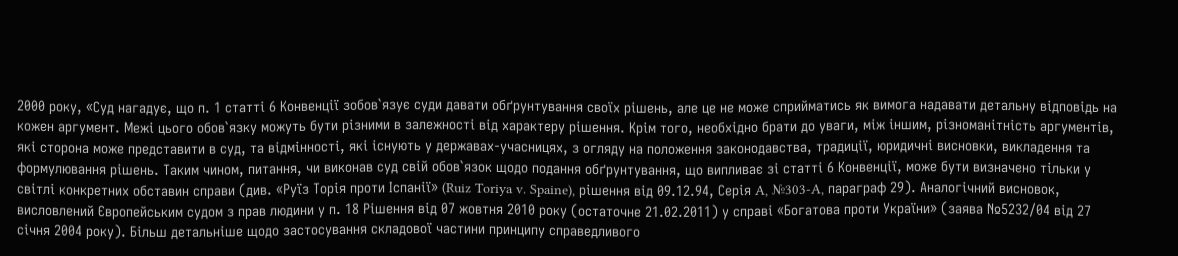2000 року, «Суд нагадує, що п. 1 статті 6 Конвенції зобов`язує суди давати обґрунтування своїх рішень, але це не може сприйматись як вимога надавати детальну відповідь на кожен аргумент. Межі цього обов`язку можуть бути різними в залежності від характеру рішення. Крім того, необхідно брати до уваги, між іншим, різноманітність аргументів, які сторона може представити в суд, та відмінності, які існують у державах-учасницях, з огляду на положення законодавства, традиції, юридичні висновки, викладення та формулювання рішень. Таким чином, питання, чи виконав суд свій обов`язок щодо подання обґрунтування, що випливає зі статті 6 Конвенції, може бути визначено тільки у світлі конкретних обставин справи (див. «Руїз Торія проти Іспанії» (Ruiz Toriya v. Spaine), рішення від 09.12.94, Серія A, №303-A, параграф 29). Аналогічний висновок, висловлений Європейським судом з прав людини у п. 18 Рішення від 07 жовтня 2010 року (остаточне 21.02.2011) у справі «Богатова проти України» (заява №5232/04 від 27 січня 2004 року). Більш детальніше щодо застосування складової частини принципу справедливого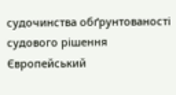судочинства обґрунтованості судового рішення Європейський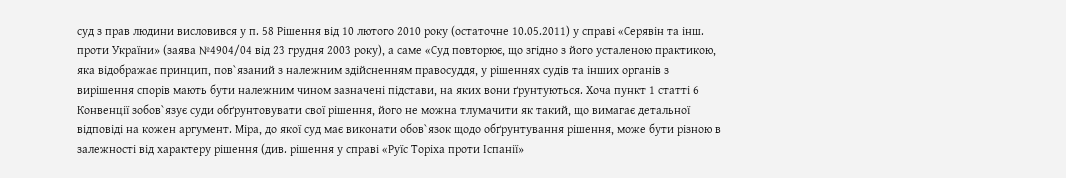суд з прав людини висловився у п. 58 Рішення від 10 лютого 2010 року (остаточне 10.05.2011) у справі «Серявін та інш. проти України» (заява №4904/04 від 23 грудня 2003 року), а саме «Суд повторює, що згідно з його усталеною практикою, яка відображає принцип, пов`язаний з належним здійсненням правосуддя, у рішеннях судів та інших органів з вирішення спорів мають бути належним чином зазначені підстави, на яких вони ґрунтуються. Хоча пункт 1 статті 6 Конвенції зобов`язує суди обґрунтовувати свої рішення, його не можна тлумачити як такий, що вимагає детальної відповіді на кожен аргумент. Міра, до якої суд має виконати обов`язок щодо обґрунтування рішення, може бути різною в залежності від характеру рішення (див. рішення у справі «Руїс Торіха проти Іспанії»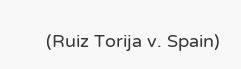(Ruiz Torija v. Spain)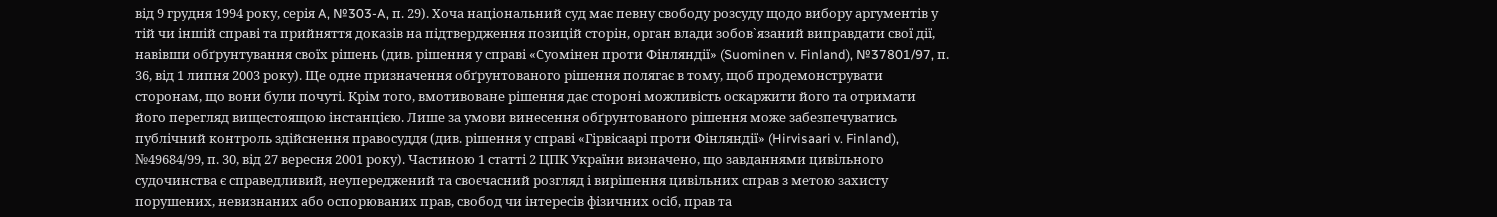від 9 грудня 1994 року, серія A, №303-A, п. 29). Хоча національний суд має певну свободу розсуду щодо вибору аргументів у тій чи іншій справі та прийняття доказів на підтвердження позицій сторін, орган влади зобов`язаний виправдати свої дії, навівши обґрунтування своїх рішень (див. рішення у справі «Суомінен проти Фінляндії» (Suominen v. Finland), №37801/97, п. 36, від 1 липня 2003 року). Ще одне призначення обґрунтованого рішення полягає в тому, щоб продемонструвати сторонам, що вони були почуті. Крім того, вмотивоване рішення дає стороні можливість оскаржити його та отримати його перегляд вищестоящою інстанцією. Лише за умови винесення обґрунтованого рішення може забезпечуватись публічний контроль здійснення правосуддя (див. рішення у справі «Гірвісаарі проти Фінляндії» (Hirvisaari v. Finland), №49684/99, п. 30, від 27 вересня 2001 року). Частиною 1 статті 2 ЦПК України визначено, що завданнями цивільного судочинства є справедливий, неупереджений та своєчасний розгляд і вирішення цивільних справ з метою захисту порушених, невизнаних або оспорюваних прав, свобод чи інтересів фізичних осіб, прав та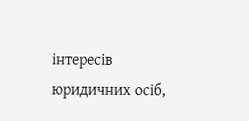інтересів юридичних осіб,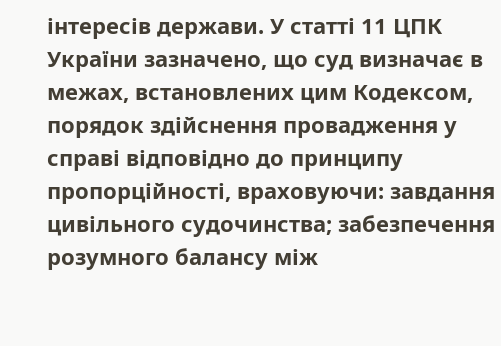інтересів держави. У статті 11 ЦПК України зазначено, що суд визначає в межах, встановлених цим Кодексом, порядок здійснення провадження у справі відповідно до принципу пропорційності, враховуючи: завдання цивільного судочинства; забезпечення розумного балансу між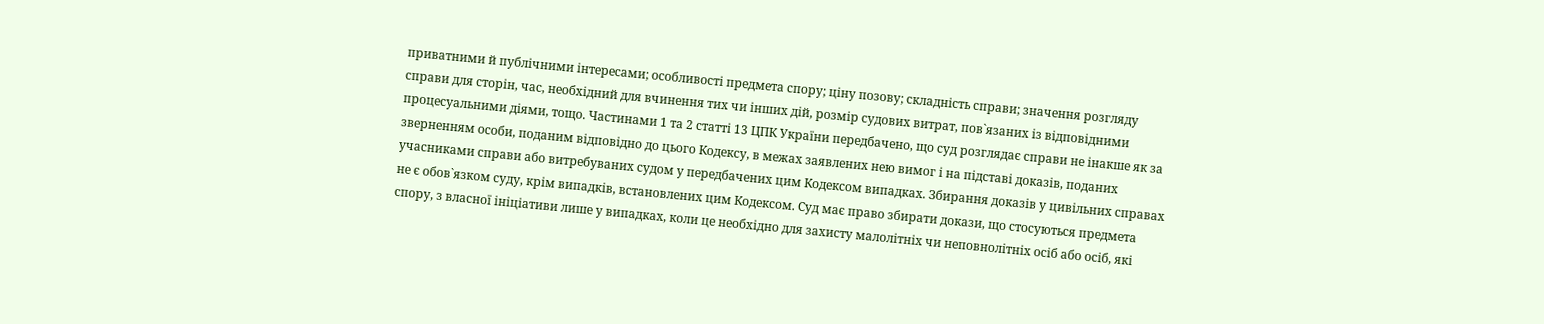приватними й публічними інтересами; особливості предмета спору; ціну позову; складність справи; значення розгляду справи для сторін, час, необхідний для вчинення тих чи інших дій, розмір судових витрат, пов`язаних із відповідними процесуальними діями, тощо. Частинами 1 та 2 статті 13 ЦПК України передбачено, що суд розглядає справи не інакше як за зверненням особи, поданим відповідно до цього Кодексу, в межах заявлених нею вимог і на підставі доказів, поданих учасниками справи або витребуваних судом у передбачених цим Кодексом випадках. Збирання доказів у цивільних справах не є обов`язком суду, крім випадків, встановлених цим Кодексом. Суд має право збирати докази, що стосуються предмета спору, з власної ініціативи лише у випадках, коли це необхідно для захисту малолітніх чи неповнолітніх осіб або осіб, які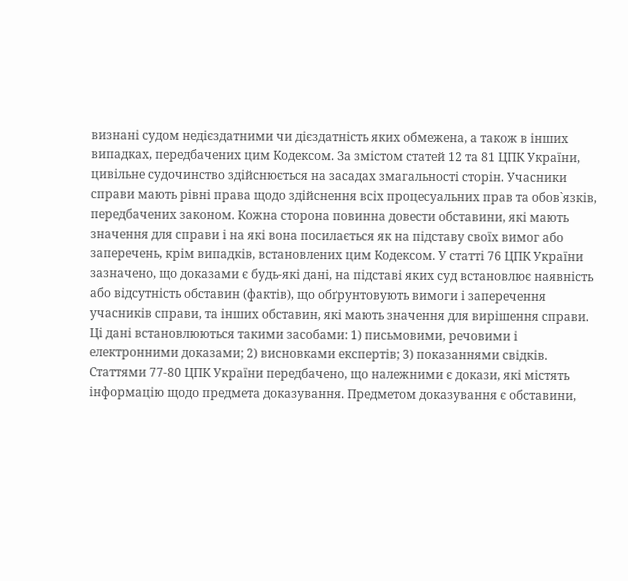визнані судом недієздатними чи дієздатність яких обмежена, а також в інших випадках, передбачених цим Кодексом. За змістом статей 12 та 81 ЦПК України, цивільне судочинство здійснюється на засадах змагальності сторін. Учасники справи мають рівні права щодо здійснення всіх процесуальних прав та обов`язків, передбачених законом. Кожна сторона повинна довести обставини, які мають значення для справи і на які вона посилається як на підставу своїх вимог або заперечень, крім випадків, встановлених цим Кодексом. У статті 76 ЦПК України зазначено, що доказами є будь-які дані, на підставі яких суд встановлює наявність або відсутність обставин (фактів), що обґрунтовують вимоги і заперечення учасників справи, та інших обставин, які мають значення для вирішення справи. Ці дані встановлюються такими засобами: 1) письмовими, речовими і електронними доказами; 2) висновками експертів; 3) показаннями свідків. Статтями 77-80 ЦПК України передбачено, що належними є докази, які містять інформацію щодо предмета доказування. Предметом доказування є обставини,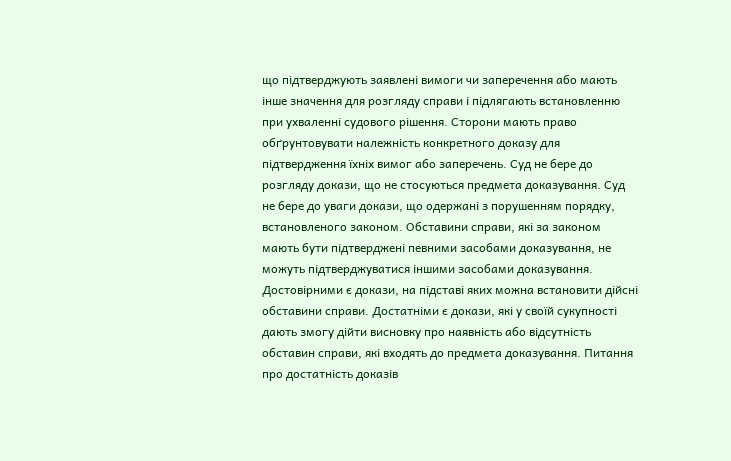що підтверджують заявлені вимоги чи заперечення або мають інше значення для розгляду справи і підлягають встановленню при ухваленні судового рішення. Сторони мають право обґрунтовувати належність конкретного доказу для підтвердження їхніх вимог або заперечень. Суд не бере до розгляду докази, що не стосуються предмета доказування. Суд не бере до уваги докази, що одержані з порушенням порядку, встановленого законом. Обставини справи, які за законом мають бути підтверджені певними засобами доказування, не можуть підтверджуватися іншими засобами доказування. Достовірними є докази, на підставі яких можна встановити дійсні обставини справи. Достатніми є докази, які у своїй сукупності дають змогу дійти висновку про наявність або відсутність обставин справи, які входять до предмета доказування. Питання про достатність доказів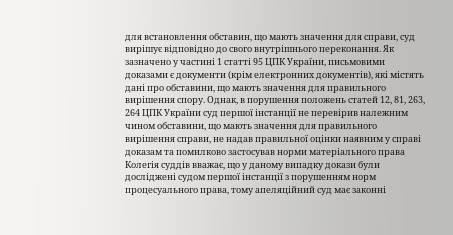для встановлення обставин, що мають значення для справи, суд вирішує відповідно до свого внутрішнього переконання. Як зазначено у частині 1 статті 95 ЦПК України, письмовими доказами є документи (крім електронних документів), які містять дані про обставини, що мають значення для правильного вирішення спору. Однак, в порушення положень статей 12, 81, 263, 264 ЦПК України суд першої інстанції не перевірив належним чином обставини, що мають значення для правильного вирішення справи, не надав правильної оцінки наявним у справі доказам та помилково застосував норми матеріального права Колегія суддів вважає, що у даному випадку докази були досліджені судом першої інстанції з порушенням норм процесуального права, тому апеляційний суд має законні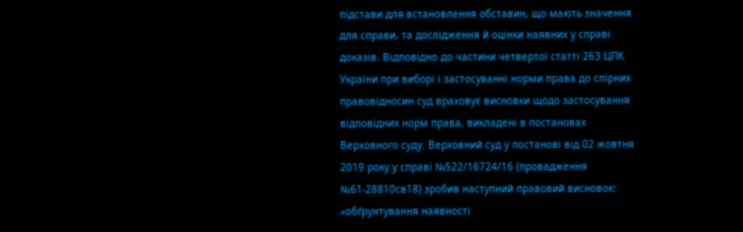підстави для встановлення обставин, що мають значення для справи, та дослідження й оцінки наявних у справі доказів. Відповідно до частини четвертої статті 263 ЦПК України при виборі і застосуванні норми права до спірних правовідносин суд враховує висновки щодо застосування відповідних норм права, викладені в постановах Верховного суду. Верховний суд у постанові від 02 жовтня 2019 року у справі №522/16724/16 (провадження №61-28810св18) зробив наступний правовий висновок: «обґрунтування наявності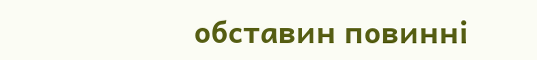обставин повинні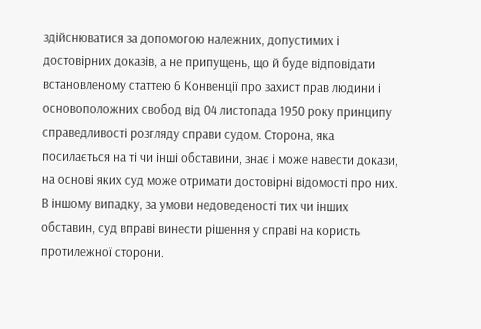здійснюватися за допомогою належних, допустимих і достовірних доказів, а не припущень, що й буде відповідати встановленому статтею 6 Конвенції про захист прав людини і основоположних свобод від 04 листопада 1950 року принципу справедливості розгляду справи судом. Сторона, яка посилається на ті чи інші обставини, знає і може навести докази, на основі яких суд може отримати достовірні відомості про них. В іншому випадку, за умови недоведеності тих чи інших обставин, суд вправі винести рішення у справі на користь протилежної сторони.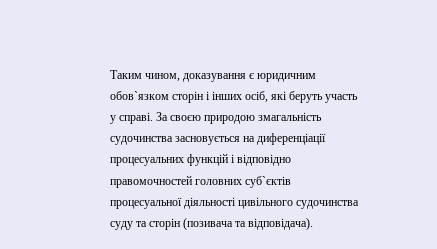Таким чином, доказування є юридичним обов`язком сторін і інших осіб, які беруть участь у справі. За своєю природою змагальність судочинства засновується на диференціації процесуальних функцій і відповідно правомочностей головних суб`єктів процесуальної діяльності цивільного судочинства суду та сторін (позивача та відповідача).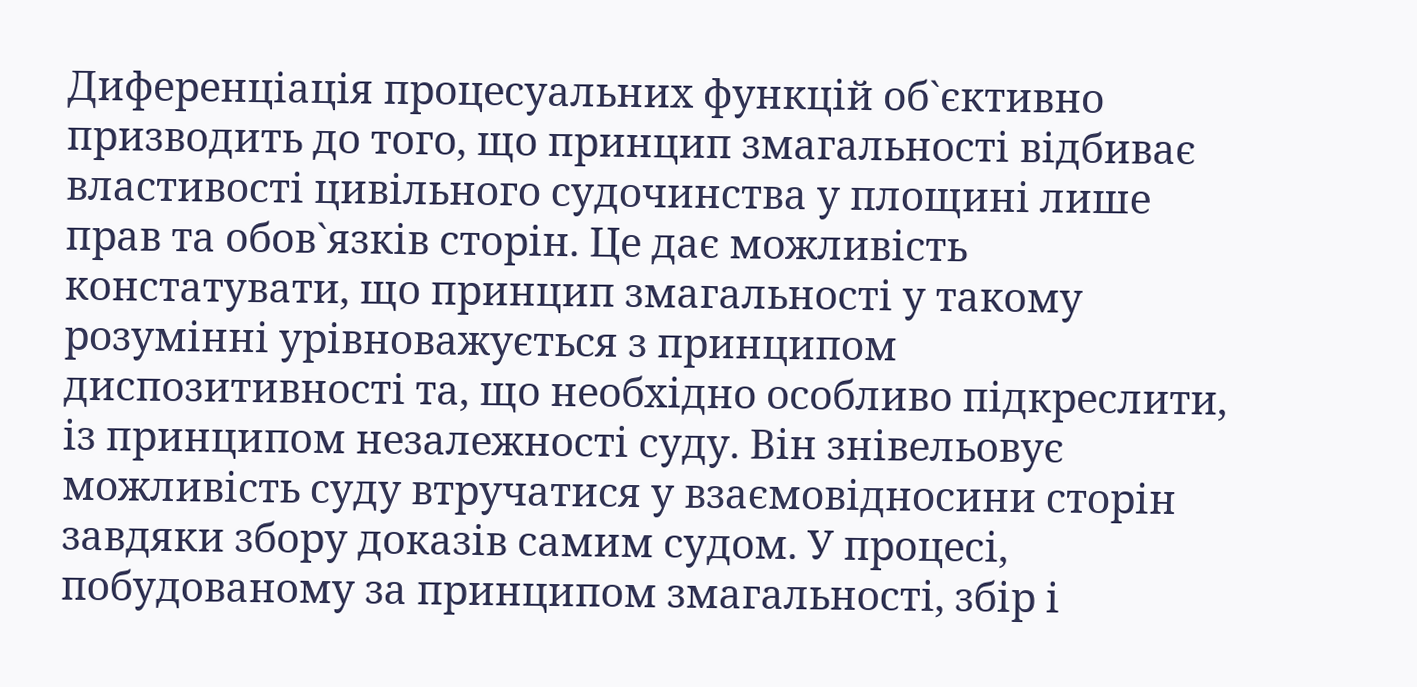Диференціація процесуальних функцій об`єктивно призводить до того, що принцип змагальності відбиває властивості цивільного судочинства у площині лише прав та обов`язків сторін. Це дає можливість констатувати, що принцип змагальності у такому розумінні урівноважується з принципом диспозитивності та, що необхідно особливо підкреслити, із принципом незалежності суду. Він знівельовує можливість суду втручатися у взаємовідносини сторін завдяки збору доказів самим судом. У процесі, побудованому за принципом змагальності, збір і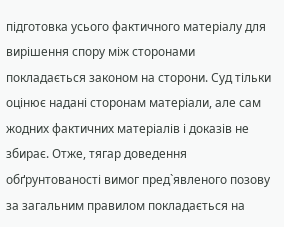підготовка усього фактичного матеріалу для вирішення спору між сторонами покладається законом на сторони. Суд тільки оцінює надані сторонам матеріали, але сам жодних фактичних матеріалів і доказів не збирає. Отже, тягар доведення обґрунтованості вимог пред`явленого позову за загальним правилом покладається на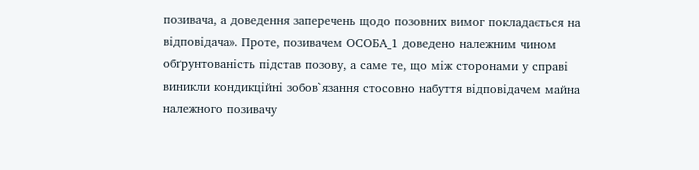позивача, а доведення заперечень щодо позовних вимог покладається на відповідача». Проте, позивачем ОСОБА_1 доведено належним чином обґрунтованість підстав позову, а саме те, що між сторонами у справі виникли кондикційні зобов`язання стосовно набуття відповідачем майна належного позивачу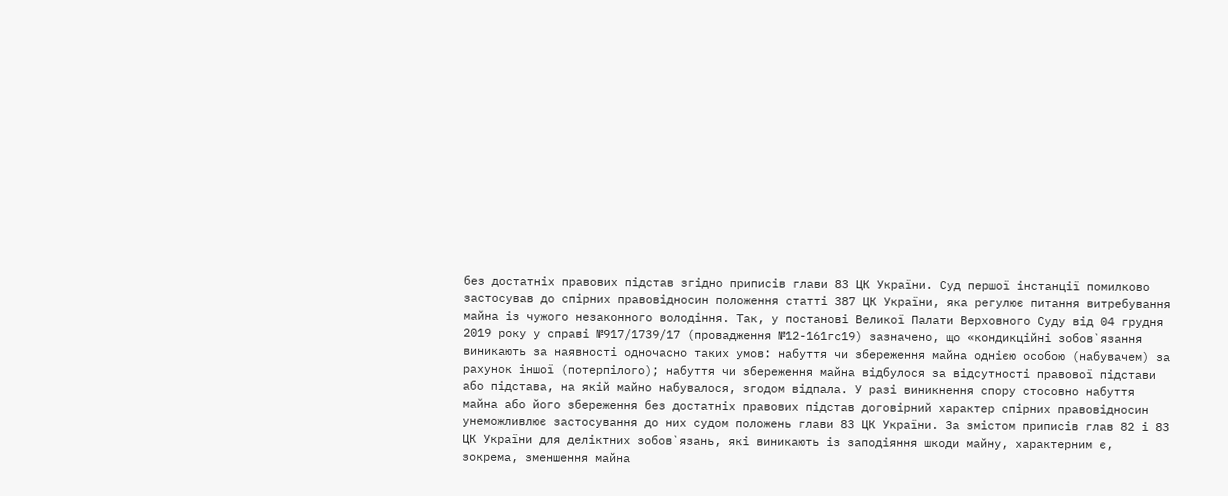без достатніх правових підстав згідно приписів глави 83 ЦК України. Суд першої інстанції помилково застосував до спірних правовідносин положення статті 387 ЦК України, яка регулює питання витребування майна із чужого незаконного володіння. Так, у постанові Великої Палати Верховного Суду від 04 грудня 2019 року у справі №917/1739/17 (провадження №12-161гс19) зазначено, що «кондикційні зобов`язання виникають за наявності одночасно таких умов: набуття чи збереження майна однією особою (набувачем) за рахунок іншої (потерпілого); набуття чи збереження майна відбулося за відсутності правової підстави або підстава, на якій майно набувалося, згодом відпала. У разі виникнення спору стосовно набуття майна або його збереження без достатніх правових підстав договірний характер спірних правовідносин унеможливлює застосування до них судом положень глави 83 ЦК України. За змістом приписів глав 82 і 83 ЦК України для деліктних зобов`язань, які виникають із заподіяння шкоди майну, характерним є, зокрема, зменшення майна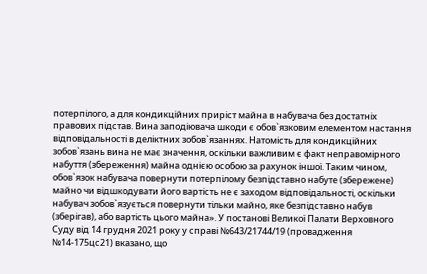потерпілого, а для кондикційних приріст майна в набувача без достатніх правових підстав. Вина заподіювача шкоди є обов`язковим елементом настання відповідальності в деліктних зобов`язаннях. Натомість для кондикційних зобов`язань вина не має значення, оскільки важливим є факт неправомірного набуття (збереження) майна однією особою за рахунок іншої. Таким чином, обов`язок набувача повернути потерпілому безпідставно набуте (збережене) майно чи відшкодувати його вартість не є заходом відповідальності, оскільки набувач зобов`язується повернути тільки майно, яке безпідставно набув (зберігав), або вартість цього майна». У постанові Великої Палати Верховного Суду від 14 грудня 2021 року у справі №643/21744/19 (провадження №14-175цс21) вказано, що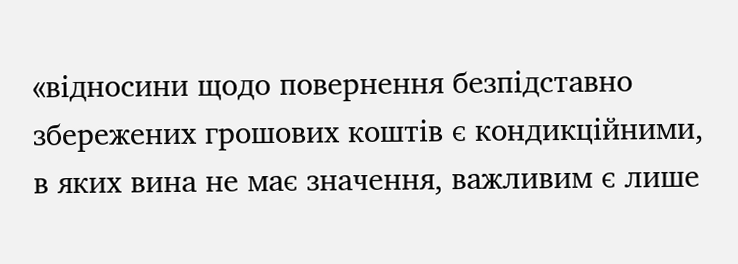«відносини щодо повернення безпідставно збережених грошових коштів є кондикційними, в яких вина не має значення, важливим є лише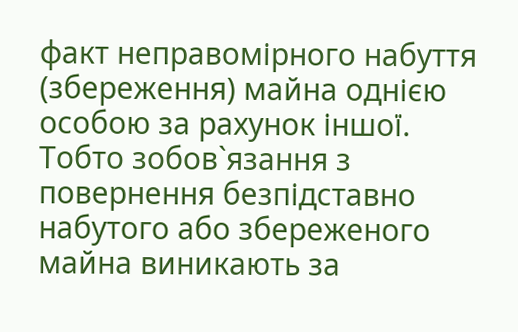факт неправомірного набуття (збереження) майна однією особою за рахунок іншої. Тобто зобов`язання з повернення безпідставно набутого або збереженого майна виникають за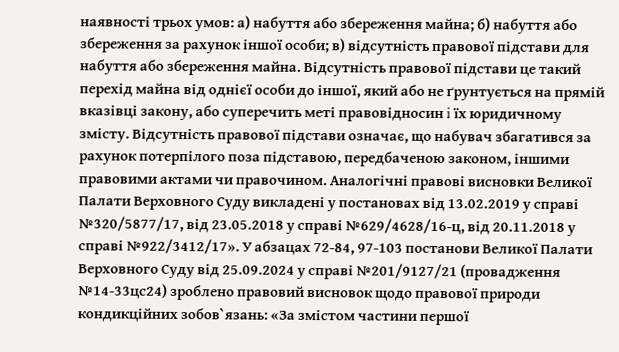наявності трьох умов: а) набуття або збереження майна; б) набуття або збереження за рахунок іншої особи; в) відсутність правової підстави для набуття або збереження майна. Відсутність правової підстави це такий перехід майна від однієї особи до іншої, який або не ґрунтується на прямій вказівці закону, або суперечить меті правовідносин i їх юридичному змісту. Відсутність правової підстави означає, що набувач збагатився за рахунок потерпілого поза підставою, передбаченою законом, іншими правовими актами чи правочином. Аналогічні правові висновки Великої Палати Верховного Суду викладені у постановах від 13.02.2019 у справі №320/5877/17, від 23.05.2018 у справі №629/4628/16-ц, від 20.11.2018 у справі №922/3412/17». У абзацах 72-84, 97-103 постанови Великої Палати Верховного Суду від 25.09.2024 у справі №201/9127/21 (провадження №14-33цс24) зроблено правовий висновок щодо правової природи кондикційних зобов`язань: «За змістом частини першої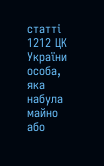статті 1212 ЦК України особа, яка набула майно або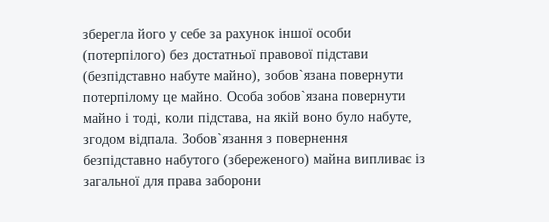зберегла його у себе за рахунок іншої особи (потерпілого) без достатньої правової підстави (безпідставно набуте майно), зобов`язана повернути потерпілому це майно. Особа зобов`язана повернути майно і тоді, коли підстава, на якій воно було набуте, згодом відпала. Зобов`язання з повернення безпідставно набутого (збереженого) майна випливає із загальної для права заборони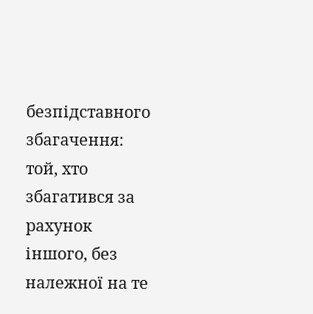безпідставного збагачення: той, хто збагатився за рахунок іншого, без належної на те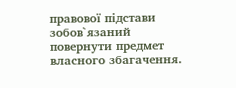правової підстави зобов`язаний повернути предмет власного збагачення.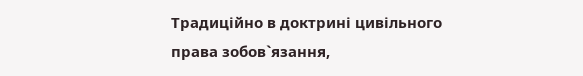Традиційно в доктрині цивільного права зобов`язання,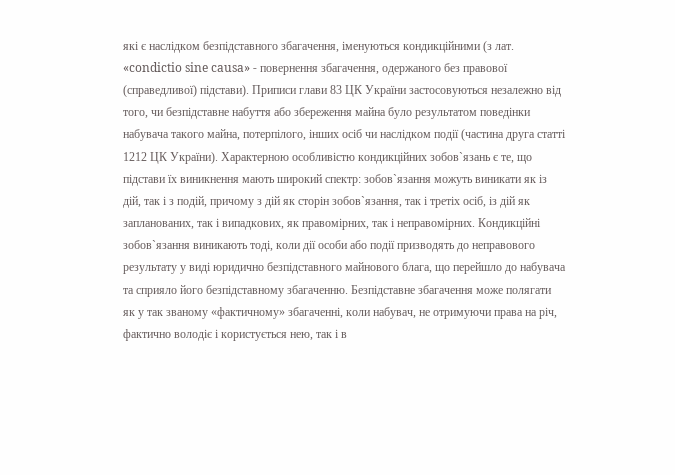які є наслідком безпідставного збагачення, іменуються кондикційними (з лат. «condictio sine causa» - повернення збагачення, одержаного без правової (справедливої) підстави). Приписи глави 83 ЦК України застосовуються незалежно від того, чи безпідставне набуття або збереження майна було результатом поведінки набувача такого майна, потерпілого, інших осіб чи наслідком події (частина друга статті 1212 ЦК України). Характерною особливістю кондикційних зобов`язань є те, що підстави їх виникнення мають широкий спектр: зобов`язання можуть виникати як із дій, так і з подій, причому з дій як сторін зобов`язання, так і третіх осіб, із дій як запланованих, так і випадкових, як правомірних, так і неправомірних. Кондикційні зобов`язання виникають тоді, коли дії особи або події призводять до неправового результату у виді юридично безпідставного майнового блага, що перейшло до набувача та сприяло його безпідставному збагаченню. Безпідставне збагачення може полягати як у так званому «фактичному» збагаченні, коли набувач, не отримуючи права на річ, фактично володіє і користується нею, так і в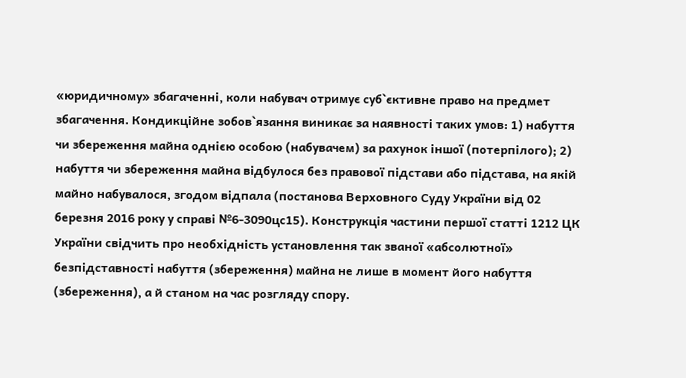«юридичному» збагаченні, коли набувач отримує суб`єктивне право на предмет збагачення. Кондикційне зобов`язання виникає за наявності таких умов: 1) набуття чи збереження майна однією особою (набувачем) за рахунок іншої (потерпілого); 2) набуття чи збереження майна відбулося без правової підстави або підстава, на якій майно набувалося, згодом відпала (постанова Верховного Суду України від 02 березня 2016 року у справі №6-3090цс15). Конструкція частини першої статті 1212 ЦК України свідчить про необхідність установлення так званої «абсолютної» безпідставності набуття (збереження) майна не лише в момент його набуття (збереження), а й станом на час розгляду спору.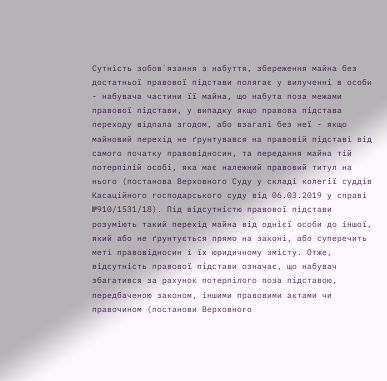Сутність зобов`язання з набуття, збереження майна без достатньої правової підстави полягає у вилученні в особи - набувача частини її майна, що набута поза межами правової підстави, у випадку якщо правова підстава переходу відпала згодом, або взагалі без неї - якщо майновий перехід не ґрунтувався на правовій підставі від самого початку правовідносин, та передання майна тій потерпілій особі, яка має належний правовий титул на нього (постанова Верховного Суду у складі колегії суддів Касаційного господарського суду від 06.03.2019 у справі №910/1531/18). Під відсутністю правової підстави розуміють такий перехід майна від однієї особи до іншої, який або не ґрунтується прямо на законі, або суперечить меті правовідносин і їх юридичному змісту. Отже, відсутність правової підстави означає, що набувач збагатився за рахунок потерпілого поза підставою, передбаченою законом, іншими правовими актами чи правочином (постанови Верховного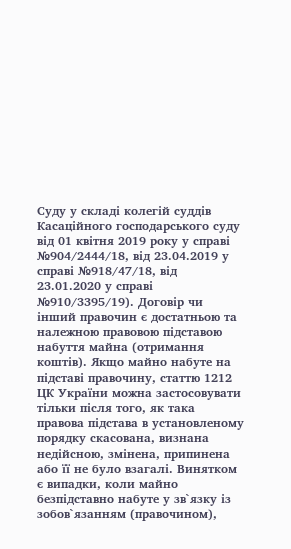Суду у складі колегій суддів Касаційного господарського суду від 01 квітня 2019 року у справі №904/2444/18, від 23.04.2019 у справі №918/47/18, від 23.01.2020 у справі №910/3395/19). Договір чи інший правочин є достатньою та належною правовою підставою набуття майна (отримання коштів). Якщо майно набуте на підставі правочину, статтю 1212 ЦК України можна застосовувати тільки після того, як така правова підстава в установленому порядку скасована, визнана недійсною, змінена, припинена або її не було взагалі. Винятком є випадки, коли майно безпідставно набуте у зв`язку із зобов`язанням (правочином),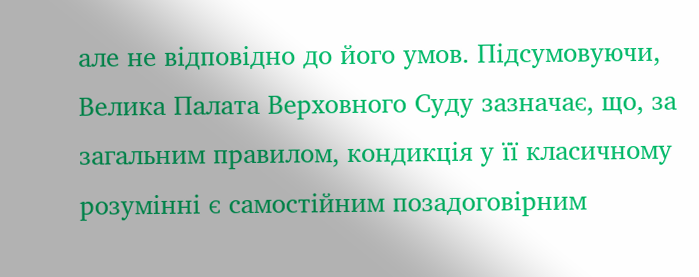але не відповідно до його умов. Підсумовуючи, Велика Палата Верховного Суду зазначає, що, за загальним правилом, кондикція у її класичному розумінні є самостійним позадоговірним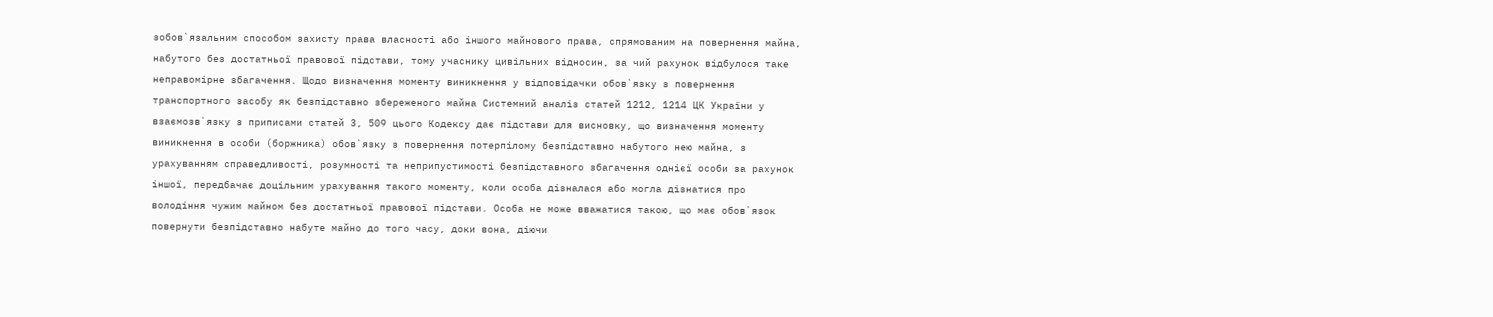зобов`язальним способом захисту права власності або іншого майнового права, спрямованим на повернення майна, набутого без достатньої правової підстави, тому учаснику цивільних відносин, за чий рахунок відбулося таке неправомірне збагачення. Щодо визначення моменту виникнення у відповідачки обов`язку з повернення транспортного засобу як безпідставно збереженого майна Системний аналіз статей 1212, 1214 ЦК України у взаємозв`язку з приписами статей 3, 509 цього Кодексу дає підстави для висновку, що визначення моменту виникнення в особи (боржника) обов`язку з повернення потерпілому безпідставно набутого нею майна, з урахуванням справедливості, розумності та неприпустимості безпідставного збагачення однієї особи за рахунок іншої, передбачає доцільним урахування такого моменту, коли особа дізналася або могла дізнатися про володіння чужим майном без достатньої правової підстави. Особа не може вважатися такою, що має обов`язок повернути безпідставно набуте майно до того часу, доки вона, діючи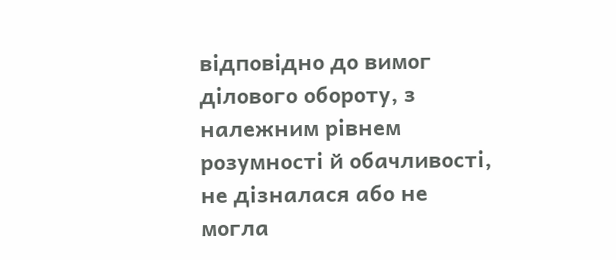відповідно до вимог ділового обороту, з належним рівнем розумності й обачливості, не дізналася або не могла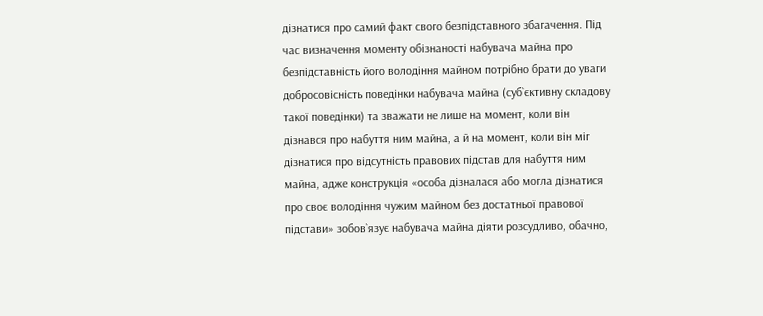дізнатися про самий факт свого безпідставного збагачення. Під час визначення моменту обізнаності набувача майна про безпідставність його володіння майном потрібно брати до уваги добросовісність поведінки набувача майна (суб`єктивну складову такої поведінки) та зважати не лише на момент, коли він дізнався про набуття ним майна, а й на момент, коли він міг дізнатися про відсутність правових підстав для набуття ним майна, адже конструкція «особа дізналася або могла дізнатися про своє володіння чужим майном без достатньої правової підстави» зобов`язує набувача майна діяти розсудливо, обачно,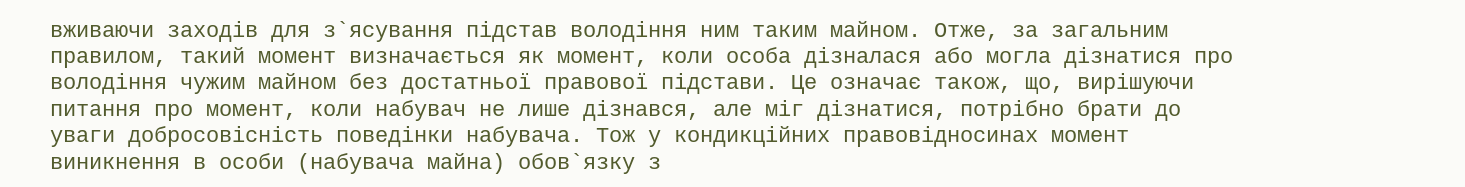вживаючи заходів для з`ясування підстав володіння ним таким майном. Отже, за загальним правилом, такий момент визначається як момент, коли особа дізналася або могла дізнатися про володіння чужим майном без достатньої правової підстави. Це означає також, що, вирішуючи питання про момент, коли набувач не лише дізнався, але міг дізнатися, потрібно брати до уваги добросовісність поведінки набувача. Тож у кондикційних правовідносинах момент виникнення в особи (набувача майна) обов`язку з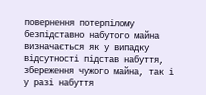повернення потерпілому безпідставно набутого майна визначається як у випадку відсутності підстав набуття, збереження чужого майна, так і у разі набуття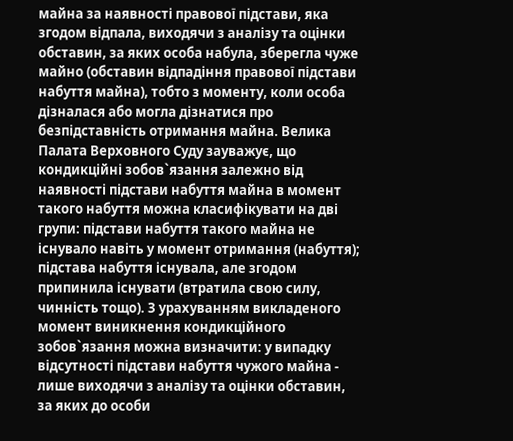майна за наявності правової підстави, яка згодом відпала, виходячи з аналізу та оцінки обставин, за яких особа набула, зберегла чуже майно (обставин відпадіння правової підстави набуття майна), тобто з моменту, коли особа дізналася або могла дізнатися про безпідставність отримання майна. Велика Палата Верховного Суду зауважує, що кондикційні зобов`язання залежно від наявності підстави набуття майна в момент такого набуття можна класифікувати на дві групи: підстави набуття такого майна не існувало навіть у момент отримання (набуття); підстава набуття існувала, але згодом припинила існувати (втратила свою силу, чинність тощо). З урахуванням викладеного момент виникнення кондикційного зобов`язання можна визначити: у випадку відсутності підстави набуття чужого майна - лише виходячи з аналізу та оцінки обставин, за яких до особи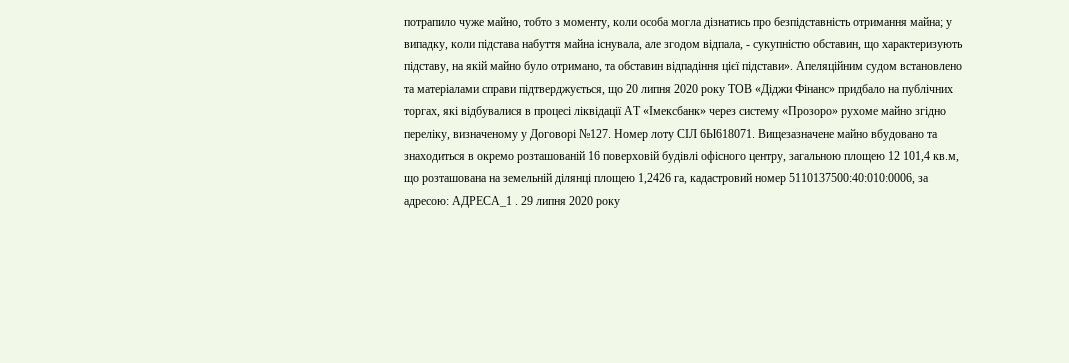потрапило чуже майно, тобто з моменту, коли особа могла дізнатись про безпідставність отримання майна; у випадку, коли підстава набуття майна існувала, але згодом відпала, - сукупністю обставин, що характеризують підставу, на якій майно було отримано, та обставин відпадіння цієї підстави». Апеляційним судом встановлено та матеріалами справи підтверджується, що 20 липня 2020 року ТОВ «Діджи Фінанс» придбало на публічних торгах, які відбувалися в процесі ліквідації АТ «Імексбанк» через систему «Прозоро» рухоме майно згідно переліку, визначеному у Договорі №127. Номер лоту СІЛ 6Ы618071. Вищезазначене майно вбудовано та знаходиться в окремо розташованій 16 поверховій будівлі офісного центру, загальною площею 12 101,4 кв.м, що розташована на земельній ділянці площею 1,2426 га, кадастровий номер 5110137500:40:010:0006, за адресою: АДРЕСА_1 . 29 липня 2020 року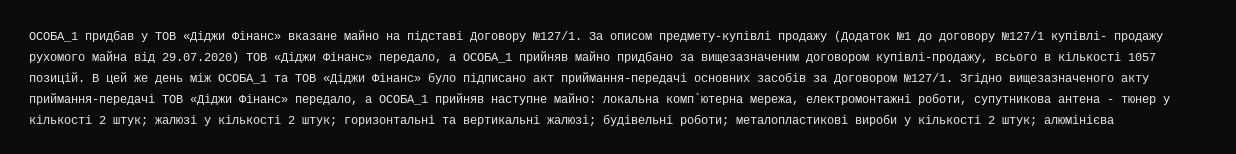ОСОБА_1 придбав у ТОВ «Діджи Фінанс» вказане майно на підставі Договору №127/1. За описом предмету-купівлі продажу (Додаток №1 до договору №127/1 купівлі- продажу рухомого майна від 29.07.2020) ТОВ «Діджи Фінанс» передало, а ОСОБА_1 прийняв майно придбано за вищезазначеним договором купівлі-продажу, всього в кількості 1057 позицій. В цей же день між ОСОБА_1 та ТОВ «Діджи Фінанс» було підписано акт приймання-передачі основних засобів за Договором №127/1. Згідно вищезазначеного акту приймання-передачі ТОВ «Діджи Фінанс» передало, а ОСОБА_1 прийняв наступне майно: локальна комп`ютерна мережа, електромонтажні роботи, супутникова антена - тюнер у кількості 2 штук; жалюзі у кількості 2 штук; горизонтальні та вертикальні жалюзі; будівельні роботи; металопластикові вироби у кількості 2 штук; алюмінієва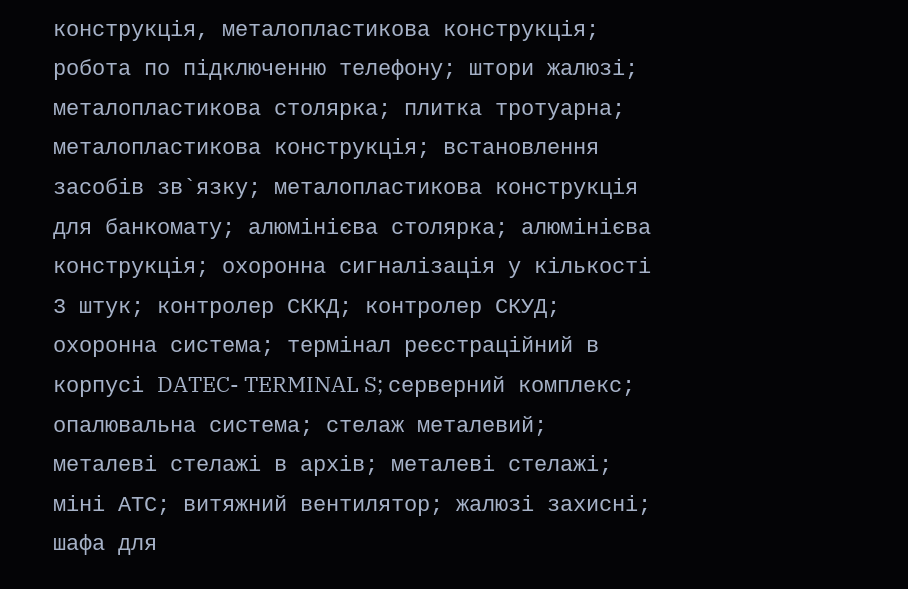конструкція, металопластикова конструкція; робота по підключенню телефону; штори жалюзі; металопластикова столярка; плитка тротуарна; металопластикова конструкція; встановлення засобів зв`язку; металопластикова конструкція для банкомату; алюмінієва столярка; алюмінієва конструкція; охоронна сигналізація у кількості 3 штук; контролер СККД; контролер СКУД; охоронна система; термінал реєстраційний в корпусі DATEC- TERMINAL S; серверний комплекс; опалювальна система; стелаж металевий; металеві стелажі в архів; металеві стелажі; міні АТС; витяжний вентилятор; жалюзі захисні; шафа для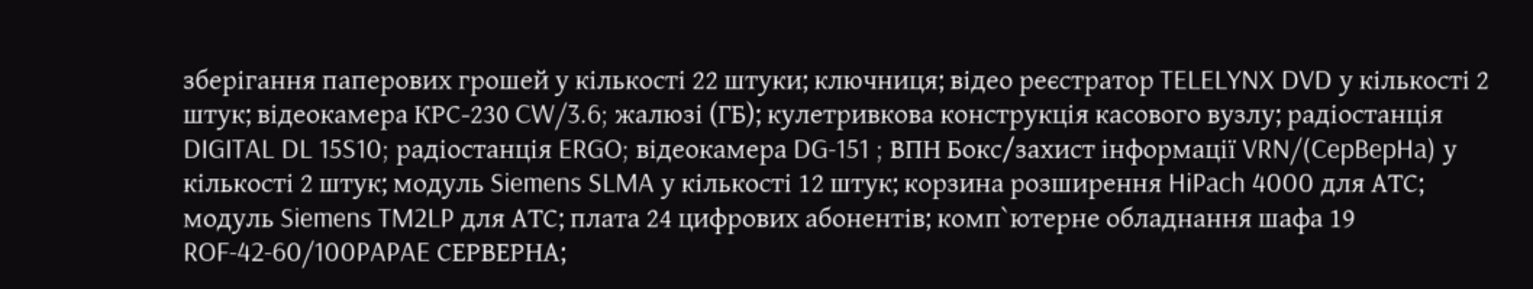зберігання паперових грошей у кількості 22 штуки; ключниця; відео реєстратор TELELYNX DVD у кількості 2 штук; відеокамера КРС-230 CW/3.6; жалюзі (ГБ); кулетривкова конструкція касового вузлу; радіостанція DIGITAL DL 15S10; радіостанція ERGO; відеокамера DG-151 ; ВПН Бокс/захист інформації VRN/(CepBepHa) у кількості 2 штук; модуль Siemens SLMA у кількості 12 штук; корзина розширення HiPach 4000 для АТС; модуль Siemens TM2LP для АТС; плата 24 цифрових абонентів; комп`ютерне обладнання шафа 19 ROF-42-60/100PAPAE СЕРВЕРНА;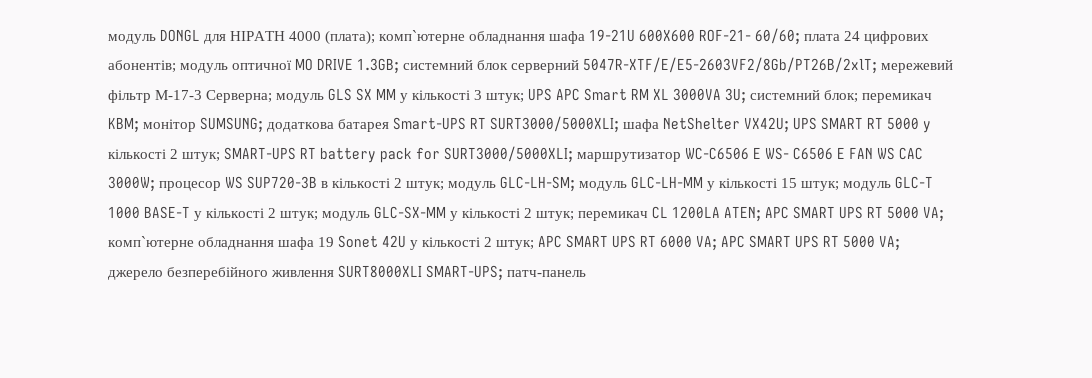модуль DONGL для НІРАТН 4000 (плата); комп`ютерне обладнання шафа 19-21U 600X600 ROF-21- 60/60; плата 24 цифрових абонентів; модуль оптичної MO DRIVE 1.3GB; системний блок серверний 5047R-XTF/E/E5-2603VF2/8Gb/PT26B/2xlT; мережевий фільтр М-17-3 Серверна; модуль GLS SX MM у кількості 3 штук; UPS APC Smart RM XL 3000VA 3U; системний блок; перемикач KBM; монітор SUMSUNG; додаткова батарея Smart-UPS RT SURT3000/5000XLI; шафа NetShelter VX42U; UPS SMART RT 5000 y кількості 2 штук; SMART-UPS RT battery pack for SURT3000/5000XLI; маршрутизатор WC-C6506 E WS- C6506 E FAN WS CAC 3000W; процесор WS SUP720-3B в кількості 2 штук; модуль GLC-LH-SM; модуль GLC-LH-MM у кількості 15 штук; модуль GLC-T 1000 BASE-T у кількості 2 штук; модуль GLC-SX-MM у кількості 2 штук; перемикач CL 1200LA ATEN; APC SMART UPS RT 5000 VA; комп`ютерне обладнання шафа 19 Sonet 42U у кількості 2 штук; APC SMART UPS RT 6000 VA; APC SMART UPS RT 5000 VA; джерело безперебійного живлення SURT8000XLI SMART-UPS; патч-панель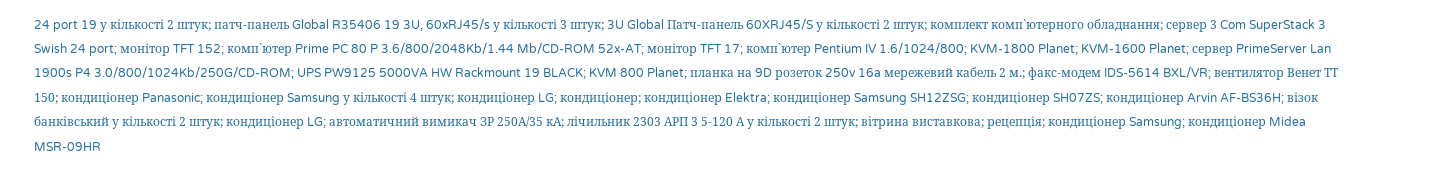24 port 19 у кількості 2 штук; патч-панель Global R35406 19 3U, 60xRJ45/s у кількості 3 штук; 3U Global Патч-панель 60XRJ45/S у кількості 2 штук; комплект комп`ютерного обладнання; сервер 3 Com SuperStack 3 Swish 24 port; монітор TFT 152; комп`ютер Prime PC 80 P 3.6/800/2048Kb/1.44 Mb/CD-ROM 52x-AT; монітор TFT 17; комп`ютер Pentium IV 1.6/1024/800; KVM-1800 Planet; KVM-1600 Planet; сервер PrimeServer Lan 1900s P4 3.0/800/1024Kb/250G/CD-ROM; UPS PW9125 5000VA HW Rackmount 19 BLACK; KVM 800 Planet; планка на 9D розеток 250v 16a мережевий кабель 2 м.; факс-модем IDS-5614 BXL/VR; вентилятор Венет ТТ 150; кондиціонер Panasonic; кондиціонер Samsung у кількості 4 штук; кондиціонер LG; кондиціонер; кондиціонер Elektra; кондиціонер Samsung SH12ZSG; кондиціонер SH07ZS; кондиціонер Arvin AF-BS36H; візок банківський у кількості 2 штук; кондиціонер LG; автоматичний вимикач ЗР 250А/35 кА; лічильник 2303 АРП 3 5-120 А у кількості 2 штук; вітрина виставкова; рецепція; кондиціонер Samsung; кондиціонер Midea MSR-09HR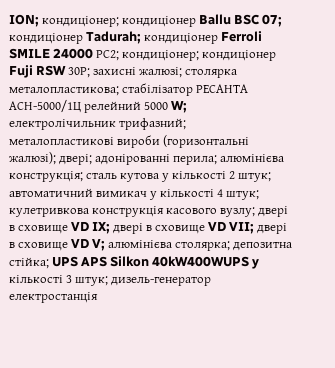ION; кондиціонер; кондиціонер Ballu BSC 07; кондиціонер Tadurah; кондиціонер Ferroli SMILE 24000 РС2; кондиціонер; кондиціонер Fuji RSW 30Р; захисні жалюзі; столярка металопластикова; стабілізатор РЕСАНТА АСН-5000/1Ц релейний 5000 W; електролічильник трифазний; металопластикові вироби (горизонтальні жалюзі); двері; адонірованні перила; алюмінієва конструкція; сталь кутова у кількості 2 штук; автоматичний вимикач у кількості 4 штук; кулетривкова конструкція касового вузлу; двері в сховище VD IX; двері в сховище VD VII; двері в сховище VD V; алюмінієва столярка; депозитна стійка; UPS APS Silkon 40kW400WUPS y кількості 3 штук; дизель-генератор електростанція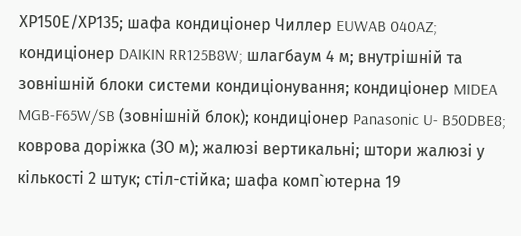ХР150Е/ХР135; шафа кондиціонер Чиллер EUWAB 040AZ; кондиціонер DAIKIN RR125B8W; шлагбаум 4 м; внутрішній та зовнішній блоки системи кондиціонування; кондиціонер MIDEA MGB-F65W/SB (зовнішній блок); кондиціонер Panasonic U- B50DBE8; коврова доріжка (ЗО м); жалюзі вертикальні; штори жалюзі у кількості 2 штук; стіл-стійка; шафа комп`ютерна 19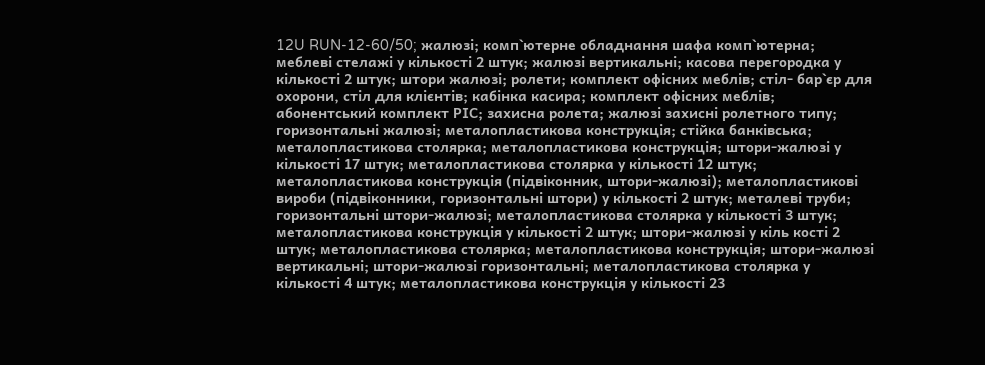12U RUN-12-60/50; жалюзі; комп`ютерне обладнання шафа комп`ютерна; меблеві стелажі у кількості 2 штук; жалюзі вертикальні; касова перегородка у кількості 2 штук; штори жалюзі; ролети; комплект офісних меблів; стіл- бар`єр для охорони, стіл для клієнтів; кабінка касира; комплект офісних меблів; абонентський комплект РІС; захисна ролета; жалюзі захисні ролетного типу; горизонтальні жалюзі; металопластикова конструкція; стійка банківська; металопластикова столярка; металопластикова конструкція; штори-жалюзі у кількості 17 штук; металопластикова столярка у кількості 12 штук; металопластикова конструкція (підвіконник, штори-жалюзі); металопластикові вироби (підвіконники, горизонтальні штори) у кількості 2 штук; металеві труби; горизонтальні штори-жалюзі; металопластикова столярка у кількості 3 штук; металопластикова конструкція у кількості 2 штук; штори-жалюзі у кіль кості 2 штук; металопластикова столярка; металопластикова конструкція; штори-жалюзі вертикальні; штори-жалюзі горизонтальні; металопластикова столярка у кількості 4 штук; металопластикова конструкція у кількості 23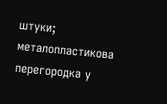штуки; металопластикова перегородка у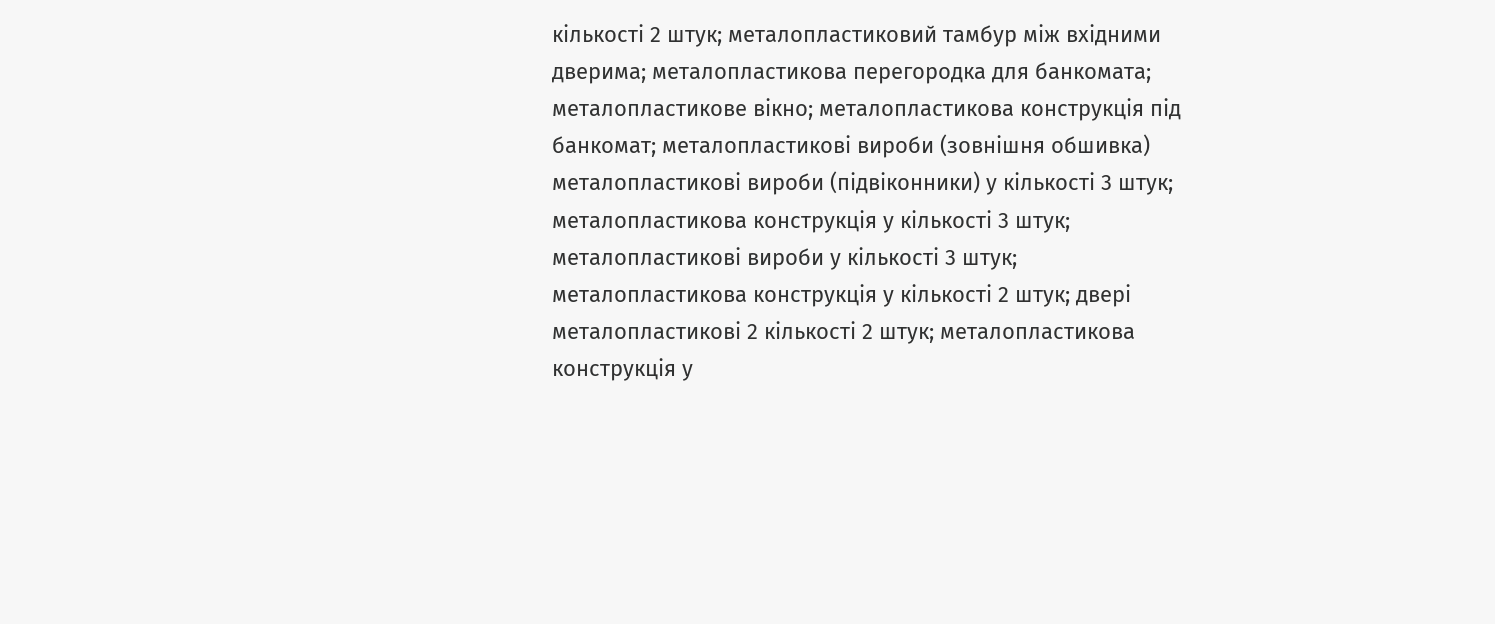кількості 2 штук; металопластиковий тамбур між вхідними дверима; металопластикова перегородка для банкомата; металопластикове вікно; металопластикова конструкція під банкомат; металопластикові вироби (зовнішня обшивка) металопластикові вироби (підвіконники) у кількості 3 штук; металопластикова конструкція у кількості 3 штук; металопластикові вироби у кількості 3 штук; металопластикова конструкція у кількості 2 штук; двері металопластикові 2 кількості 2 штук; металопластикова конструкція у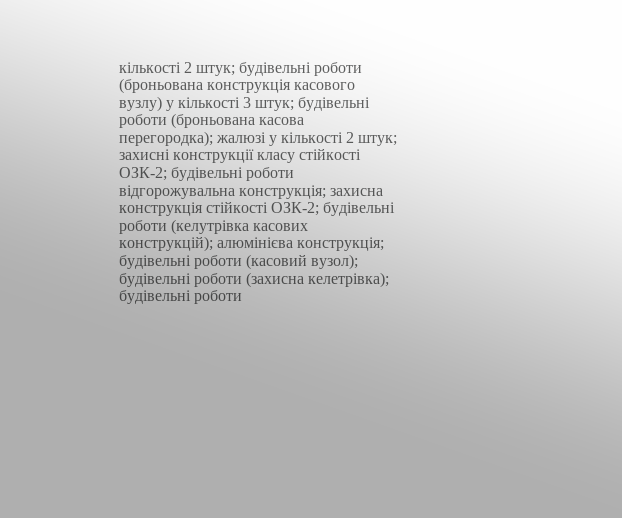кількості 2 штук; будівельні роботи (броньована конструкція касового вузлу) у кількості 3 штук; будівельні роботи (броньована касова перегородка); жалюзі у кількості 2 штук; захисні конструкції класу стійкості ОЗК-2; будівельні роботи відгорожувальна конструкція; захисна конструкція стійкості ОЗК-2; будівельні роботи (келутрівка касових конструкцій); алюмінієва конструкція; будівельні роботи (касовий вузол); будівельні роботи (захисна келетрівка); будівельні роботи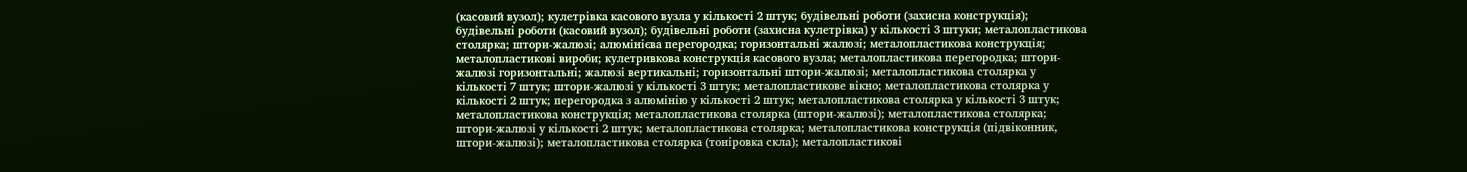(касовий вузол); кулетрівка касового вузла у кількості 2 штук; будівельні роботи (захисна конструкція); будівельні роботи (касовий вузол); будівельні роботи (захисна кулетрівка) у кількості 3 штуки; металопластикова столярка; штори-жалюзі; алюмінієва перегородка; горизонтальні жалюзі; металопластикова конструкція; металопластикові вироби; кулетривкова конструкція касового вузла; металопластикова перегородка; штори-жалюзі горизонтальні; жалюзі вертикальні; горизонтальні штори-жалюзі; металопластикова столярка у кількості 7 штук; штори-жалюзі у кількості 3 штук; металопластикове вікно; металопластикова столярка у кількості 2 штук; перегородка з алюмінію у кількості 2 штук; металопластикова столярка у кількості 3 штук; металопластикова конструкція; металопластикова столярка (штори-жалюзі); металопластикова столярка; штори-жалюзі у кількості 2 штук; металопластикова столярка; металопластикова конструкція (підвіконник, штори-жалюзі); металопластикова столярка (тоніровка скла); металопластикові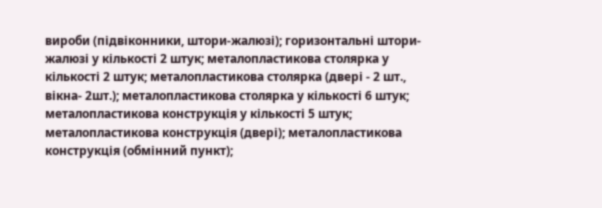вироби (підвіконники, штори-жалюзі); горизонтальні штори-жалюзі у кількості 2 штук; металопластикова столярка у кількості 2 штук; металопластикова столярка (двері - 2 шт., вікна- 2шт.); металопластикова столярка у кількості 6 штук; металопластикова конструкція у кількості 5 штук; металопластикова конструкція (двері); металопластикова конструкція (обмінний пункт);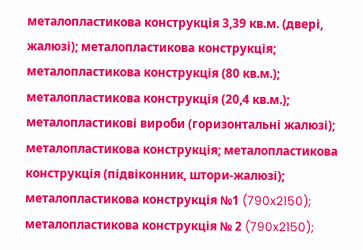металопластикова конструкція 3,39 кв.м. (двері, жалюзі); металопластикова конструкція; металопластикова конструкція (80 кв.м.); металопластикова конструкція (20,4 кв.м.); металопластикові вироби (горизонтальні жалюзі); металопластикова конструкція; металопластикова конструкція (підвіконник, штори-жалюзі); металопластикова конструкція №1 (790x2150); металопластикова конструкція № 2 (790x2150);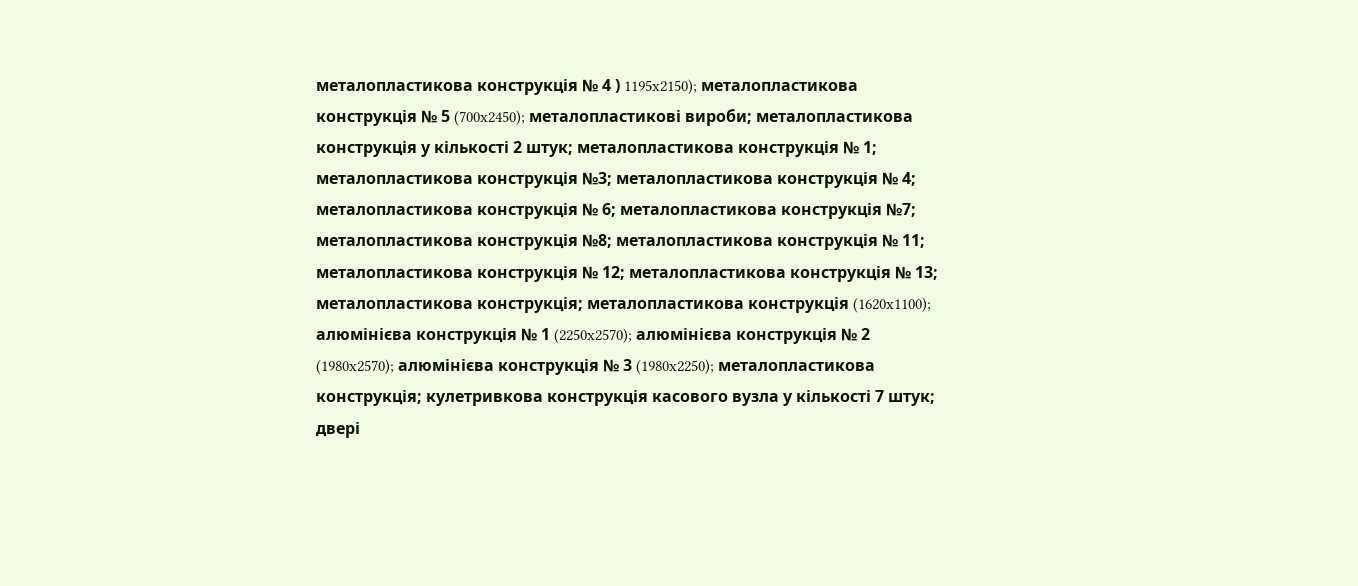металопластикова конструкція № 4 ) 1195x2150); металопластикова конструкція № 5 (700x2450); металопластикові вироби; металопластикова конструкція у кількості 2 штук; металопластикова конструкція № 1; металопластикова конструкція №3; металопластикова конструкція № 4; металопластикова конструкція № 6; металопластикова конструкція №7; металопластикова конструкція №8; металопластикова конструкція № 11; металопластикова конструкція № 12; металопластикова конструкція № 13; металопластикова конструкція; металопластикова конструкція (1620x1100); алюмінієва конструкція № 1 (2250x2570); алюмінієва конструкція № 2 (1980x2570); алюмінієва конструкція № 3 (1980x2250); металопластикова конструкція; кулетривкова конструкція касового вузла у кількості 7 штук; двері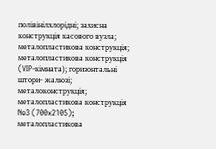полівінілхлорідні; захисна конструкція касового вузла; металопластикова конструкція; металопластикова конструкція (VIP-кімната); горизонтальні штори- жалюзі; металоконструкція; металопластикова конструкція №3 (700x2105); металопластикова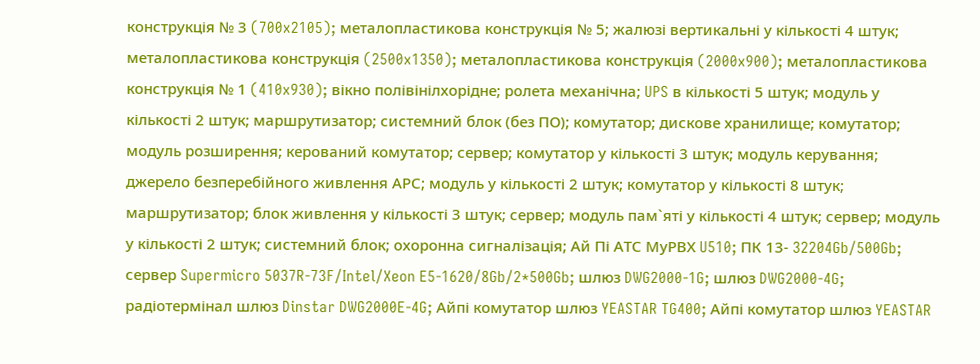конструкція № 3 (700x2105); металопластикова конструкція № 5; жалюзі вертикальні у кількості 4 штук; металопластикова конструкція (2500x1350); металопластикова конструкція (2000x900); металопластикова конструкція № 1 (410x930); вікно полівінілхорідне; ролета механічна; UPS в кількості 5 штук; модуль у кількості 2 штук; маршрутизатор; системний блок (без ПО); комутатор; дискове хранилище; комутатор; модуль розширення; керований комутатор; сервер; комутатор у кількості 3 штук; модуль керування; джерело безперебійного живлення АРС; модуль у кількості 2 штук; комутатор у кількості 8 штук; маршрутизатор; блок живлення у кількості 3 штук; сервер; модуль пам`яті у кількості 4 штук; сервер; модуль у кількості 2 штук; системний блок; охоронна сигналізація; Ай Пі АТС МуРВХ U510; ПК 13- 32204Gb/500Gb; сервер Supermicro 5037R-73F/Intel/Xeon E5-1620/8Gb/2*500Gb; шлюз DWG2000-1G; шлюз DWG2000-4G; радіотермінал шлюз Dinstar DWG2000E-4G; Айпі комутатор шлюз YEASTAR TG400; Айпі комутатор шлюз YEASTAR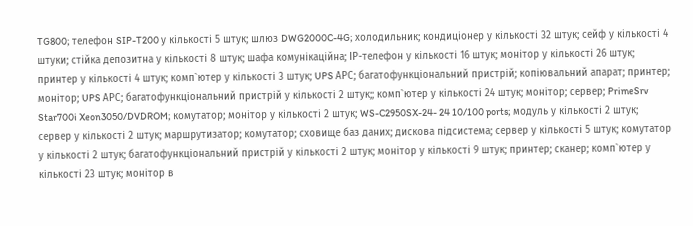TG800; телефон SIP-T200 у кількості 5 штук; шлюз DWG2000C-4G; холодильник; кондиціонер у кількості 32 штук; сейф у кількості 4 штуки; стійка депозитна у кількості 8 штук; шафа комунікаційна; ІР-телефон у кількості 16 штук; монітор у кількості 26 штук; принтер у кількості 4 штук; комп`ютер у кількості 3 штук; UPS АРС; багатофункціональний пристрій; копіювальний апарат; принтер; монітор; UPS АРС; багатофункціональний пристрій у кількості 2 штук;; комп`ютер у кількості 24 штук; монітор; сервер; PrimeSrv Star700i Xeon3050/DVDROM; комутатор; монітор у кількості 2 штук; WS-C2950SX-24- 24 10/100 ports; модуль у кількості 2 штук; сервер у кількості 2 штук; маршрутизатор; комутатор; сховище баз даних; дискова підсистема; сервер у кількості 5 штук; комутатор у кількості 2 штук; багатофункціональний пристрій у кількості 2 штук; монітор у кількості 9 штук; принтер; сканер; комп`ютер у кількості 23 штук; монітор в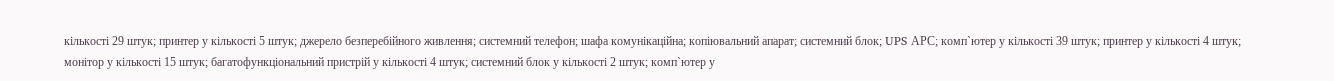кількості 29 штук; принтер у кількості 5 штук; джерело безперебійного живлення; системний телефон; шафа комунікаційна; копіювальний апарат; системний блок; UPS АРС; комп`ютер у кількості 39 штук; принтер у кількості 4 штук; монітор у кількості 15 штук; багатофункціональний пристрій у кількості 4 штук; системний блок у кількості 2 штук; комп`ютер у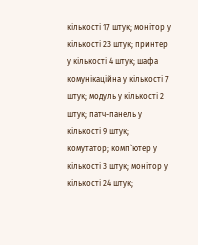кількості 17 штук; монітор у кількості 23 штук; принтер у кількості 4 штук; шафа комунікаційна у кількості 7 штук; модуль у кількості 2 штук; патч-панель у кількості 9 штук; комутатор; комп`ютер у кількості 3 штук; монітор у кількості 24 штук;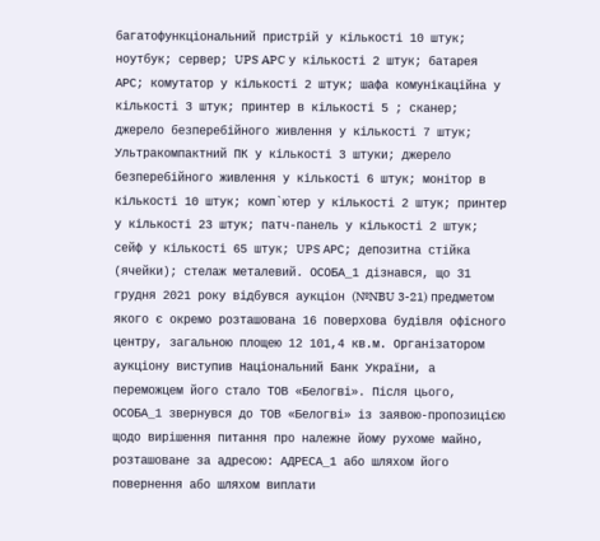багатофункціональний пристрій у кількості 10 штук; ноутбук; сервер; UPS APC у кількості 2 штук; батарея АРС; комутатор у кількості 2 штук; шафа комунікаційна у кількості 3 штук; принтер в кількості 5 ; сканер; джерело безперебійного живлення у кількості 7 штук; Ультракомпактний ПК у кількості 3 штуки; джерело безперебійного живлення у кількості 6 штук; монітор в кількості 10 штук; комп`ютер у кількості 2 штук; принтер у кількості 23 штук; патч-панель у кількості 2 штук; сейф у кількості 65 штук; UPS АРС; депозитна стійка (ячейки); стелаж металевий. ОСОБА_1 дізнався, що 31 грудня 2021 року відбувся аукціон (№NBU 3-21) предметом якого є окремо розташована 16 поверхова будівля офісного центру, загальною площею 12 101,4 кв.м. Організатором аукціону виступив Національний Банк України, а переможцем його стало ТОВ «Белогві». Після цього, ОСОБА_1 звернувся до ТОВ «Белогві» із заявою-пропозицією щодо вирішення питання про належне йому рухоме майно, розташоване за адресою: АДРЕСА_1 або шляхом його повернення або шляхом виплати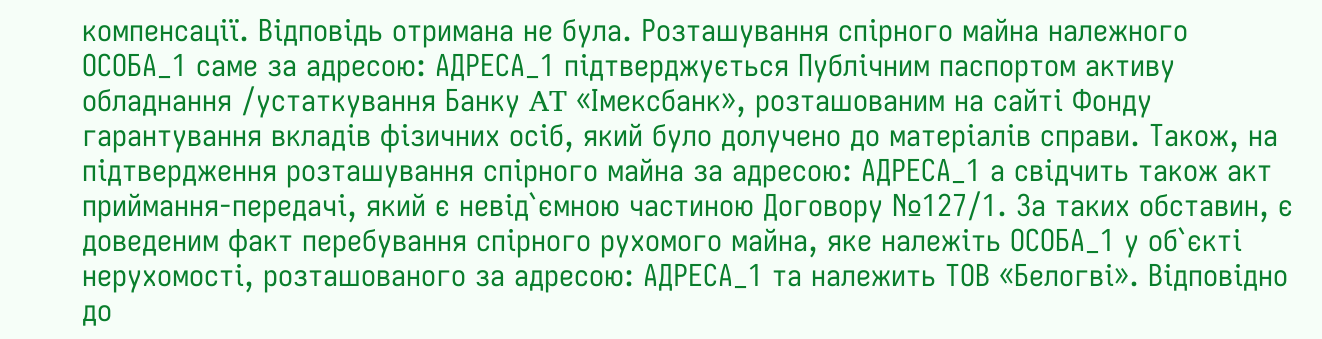компенсації. Відповідь отримана не була. Розташування спірного майна належного ОСОБА_1 саме за адресою: АДРЕСА_1 підтверджується Публічним паспортом активу обладнання /устаткування Банку AT «Імексбанк», розташованим на сайті Фонду гарантування вкладів фізичних осіб, який було долучено до матеріалів справи. Також, на підтвердження розташування спірного майна за адресою: АДРЕСА_1 а свідчить також акт приймання-передачі, який є невід`ємною частиною Договору №127/1. За таких обставин, є доведеним факт перебування спірного рухомого майна, яке належіть ОСОБА_1 у об`єкті нерухомості, розташованого за адресою: АДРЕСА_1 та належить ТОВ «Белогві». Відповідно до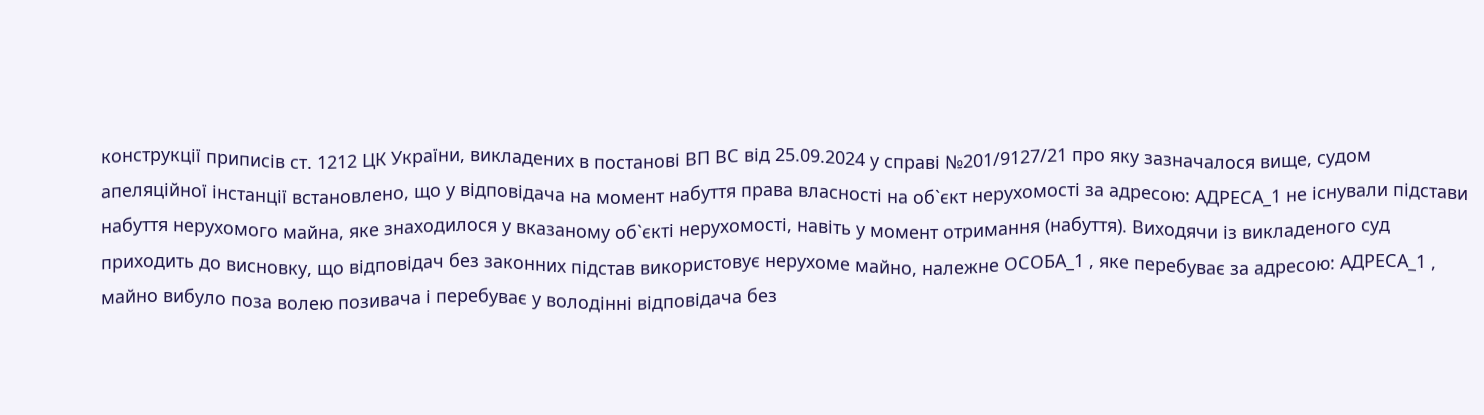конструкції приписів ст. 1212 ЦК України, викладених в постанові ВП ВС від 25.09.2024 у справі №201/9127/21 про яку зазначалося вище, судом апеляційної інстанції встановлено, що у відповідача на момент набуття права власності на об`єкт нерухомості за адресою: АДРЕСА_1 не існували підстави набуття нерухомого майна, яке знаходилося у вказаному об`єкті нерухомості, навіть у момент отримання (набуття). Виходячи із викладеного суд приходить до висновку, що відповідач без законних підстав використовує нерухоме майно, належне ОСОБА_1 , яке перебуває за адресою: АДРЕСА_1 , майно вибуло поза волею позивача і перебуває у володінні відповідача без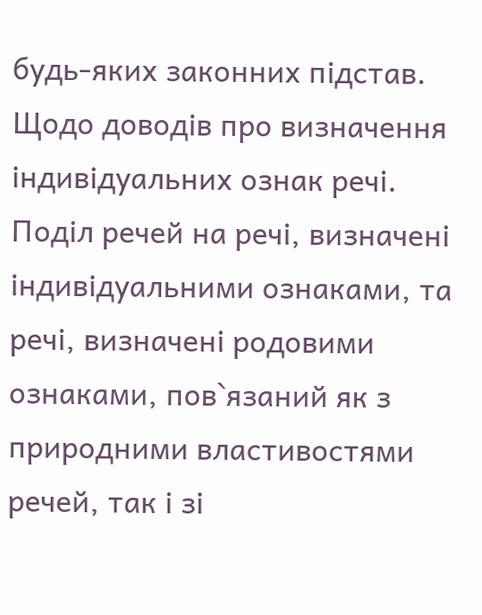будь-яких законних підстав. Щодо доводів про визначення індивідуальних ознак речі. Поділ речей на речі, визначені індивідуальними ознаками, та речі, визначені родовими ознаками, пов`язаний як з природними властивостями речей, так і зі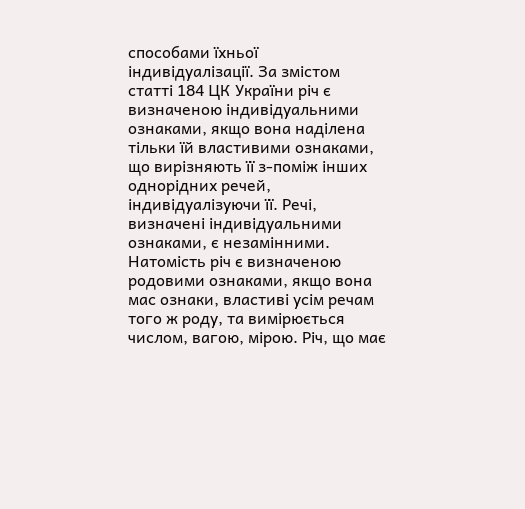способами їхньої індивідуалізації. За змістом статті 184 ЦК України річ є визначеною індивідуальними ознаками, якщо вона наділена тільки їй властивими ознаками, що вирізняють її з-поміж інших однорідних речей, індивідуалізуючи її. Речі, визначені індивідуальними ознаками, є незамінними. Натомість річ є визначеною родовими ознаками, якщо вона мас ознаки, властиві усім речам того ж роду, та вимірюється числом, вагою, мірою. Річ, що має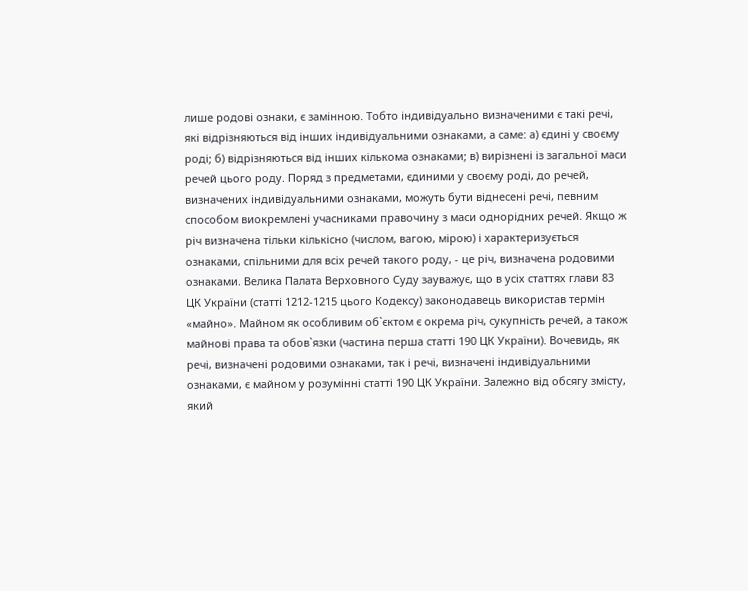лише родові ознаки, є замінною. Тобто індивідуально визначеними є такі речі, які відрізняються від інших індивідуальними ознаками, а саме: а) єдині у своєму роді; б) відрізняються від інших кількома ознаками; в) вирізнені із загальної маси речей цього роду. Поряд з предметами, єдиними у своєму роді, до речей, визначених індивідуальними ознаками, можуть бути віднесені речі, певним способом виокремлені учасниками правочину з маси однорідних речей. Якщо ж річ визначена тільки кількісно (числом, вагою, мірою) і характеризується ознаками, спільними для всіх речей такого роду, - це річ, визначена родовими ознаками. Велика Палата Верховного Суду зауважує, що в усіх статтях глави 83 ЦК України (статті 1212-1215 цього Кодексу) законодавець використав термін «майно». Майном як особливим об`єктом є окрема річ, сукупність речей, а також майнові права та обов`язки (частина перша статті 190 ЦК України). Вочевидь, як речі, визначені родовими ознаками, так і речі, визначені індивідуальними ознаками, є майном у розумінні статті 190 ЦК України. Залежно від обсягу змісту, який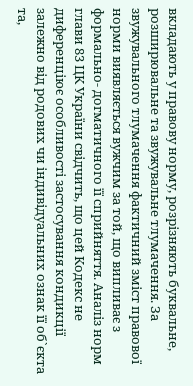вкладають у правову норму, розрізняють буквальне, розширювальне та звужувальне тлумачення. За звужувального тлумачення фактичний зміст правової норми виявляється вужчим за той, що випливає з формально- догматичного її сприйняття. Аналіз норм глави 83 ЦК України свідчить, що цей Кодекс не диференціює особливості застосування кондикції залежно від родових чи індивідуальних ознак її об`єкта та,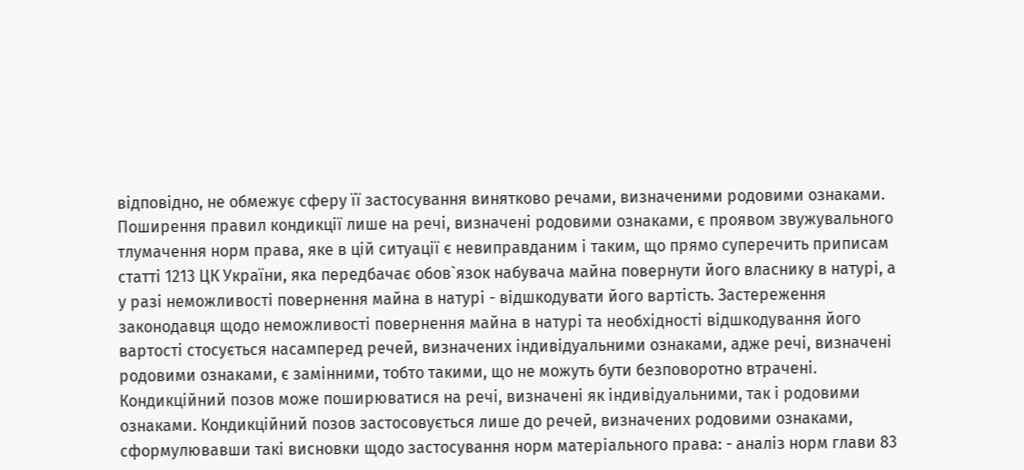відповідно, не обмежує сферу її застосування винятково речами, визначеними родовими ознаками. Поширення правил кондикції лише на речі, визначені родовими ознаками, є проявом звужувального тлумачення норм права, яке в цій ситуації є невиправданим і таким, що прямо суперечить приписам статті 1213 ЦК України, яка передбачає обов`язок набувача майна повернути його власнику в натурі, а у разі неможливості повернення майна в натурі - відшкодувати його вартість. Застереження законодавця щодо неможливості повернення майна в натурі та необхідності відшкодування його вартості стосується насамперед речей, визначених індивідуальними ознаками, адже речі, визначені родовими ознаками, є замінними, тобто такими, що не можуть бути безповоротно втрачені. Кондикційний позов може поширюватися на речі, визначені як індивідуальними, так і родовими ознаками. Кондикційний позов застосовується лише до речей, визначених родовими ознаками, сформулювавши такі висновки щодо застосування норм матеріального права: - аналіз норм глави 83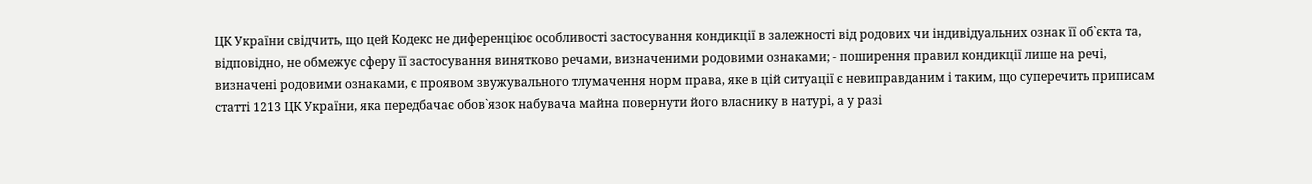ЦК України свідчить, що цей Кодекс не диференціює особливості застосування кондикції в залежності від родових чи індивідуальних ознак її об`єкта та, відповідно, не обмежує сферу її застосування винятково речами, визначеними родовими ознаками; - поширення правил кондикції лише на речі, визначені родовими ознаками, є проявом звужувального тлумачення норм права, яке в цій ситуації є невиправданим і таким, що суперечить приписам статті 1213 ЦК України, яка передбачає обов`язок набувача майна повернути його власнику в натурі, а у разі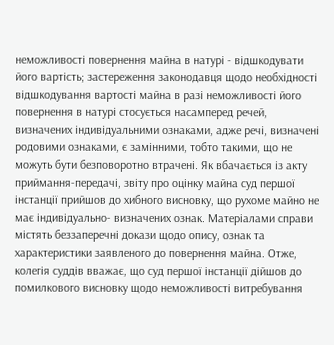неможливості повернення майна в натурі - відшкодувати його вартість; застереження законодавця щодо необхідності відшкодування вартості майна в разі неможливості його повернення в натурі стосується насамперед речей, визначених індивідуальними ознаками, адже речі, визначені родовими ознаками, є замінними, тобто такими, що не можуть бути безповоротно втрачені. Як вбачається із акту приймання-передачі, звіту про оцінку майна суд першої інстанції прийшов до хибного висновку, що рухоме майно не має індивідуально- визначених ознак. Матеріалами справи містять беззаперечні докази щодо опису, ознак та характеристики заявленого до повернення майна. Отже, колегія суддів вважає, що суд першої інстанції дійшов до помилкового висновку щодо неможливості витребування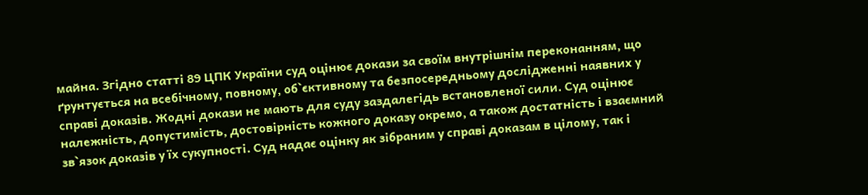майна. Згідно статті 89 ЦПК України суд оцінює докази за своїм внутрішнім переконанням, що ґрунтується на всебічному, повному, об`єктивному та безпосередньому дослідженні наявних у справі доказів. Жодні докази не мають для суду заздалегідь встановленої сили. Суд оцінює належність, допустимість, достовірність кожного доказу окремо, а також достатність і взаємний зв`язок доказів у їх сукупності. Суд надає оцінку як зібраним у справі доказам в цілому, так і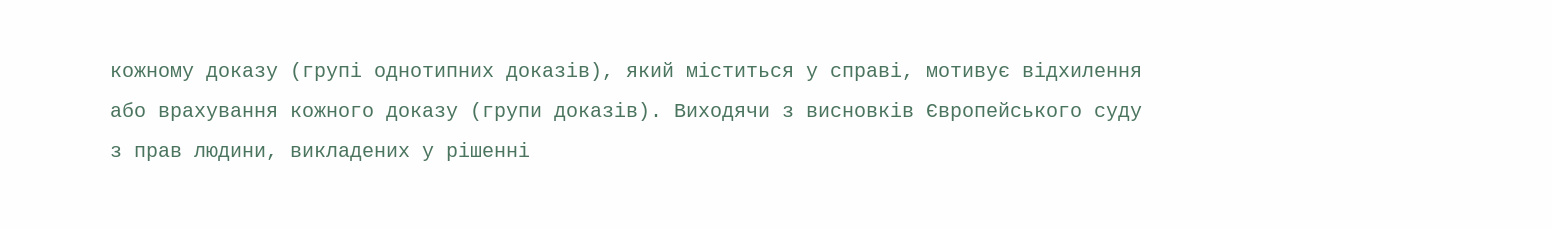кожному доказу (групі однотипних доказів), який міститься у справі, мотивує відхилення або врахування кожного доказу (групи доказів). Виходячи з висновків Європейського суду з прав людини, викладених у рішенні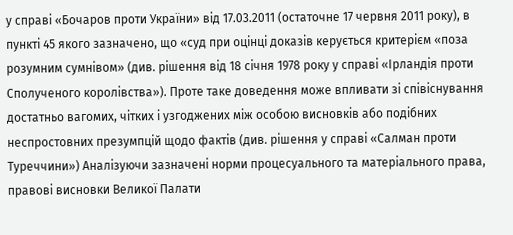у справі «Бочаров проти України» від 17.03.2011 (остаточне 17 червня 2011 року), в пункті 45 якого зазначено, що «суд при оцінці доказів керується критерієм «поза розумним сумнівом» (див. рішення від 18 січня 1978 року у справі «Ірландія проти Сполученого королівства»). Проте таке доведення може впливати зі співіснування достатньо вагомих, чітких і узгоджених між особою висновків або подібних неспростовних презумпцій щодо фактів (див. рішення у справі «Салман проти Туреччини») Аналізуючи зазначені норми процесуального та матеріального права, правові висновки Великої Палати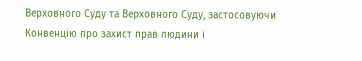Верховного Суду та Верховного Суду, застосовуючи Конвенцію про захист прав людини і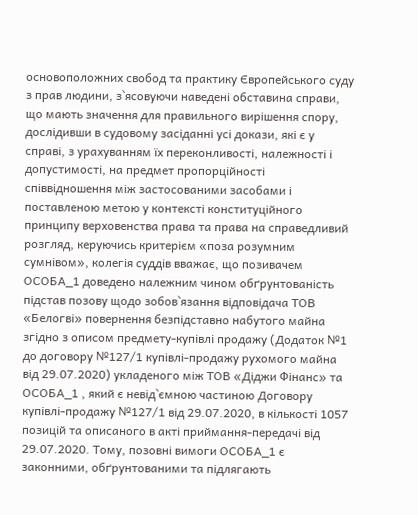основоположних свобод та практику Європейського суду з прав людини, з`ясовуючи наведені обставина справи, що мають значення для правильного вирішення спору, дослідивши в судовому засіданні усі докази, які є у справі, з урахуванням їх переконливості, належності і допустимості, на предмет пропорційності співвідношення між застосованими засобами і поставленою метою у контексті конституційного принципу верховенства права та права на справедливий розгляд, керуючись критерієм «поза розумним сумнівом», колегія суддів вважає, що позивачем ОСОБА_1 доведено належним чином обґрунтованість підстав позову щодо зобов`язання відповідача ТОВ «Белогві» повернення безпідставно набутого майна згідно з описом предмету-купівлі продажу (Додаток №1 до договору №127/1 купівлі-продажу рухомого майна від 29.07.2020) укладеного між ТОВ «Діджи Фінанс» та ОСОБА_1 , який є невід`ємною частиною Договору купівлі-продажу №127/1 від 29.07.2020, в кількості 1057 позицій та описаного в акті приймання-передачі від 29.07.2020. Тому, позовні вимоги ОСОБА_1 є законними, обґрунтованими та підлягають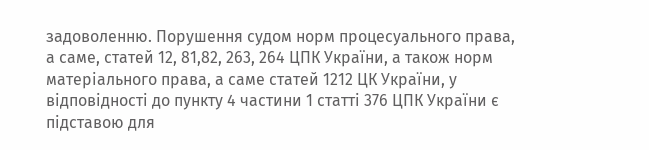задоволенню. Порушення судом норм процесуального права, а саме, статей 12, 81,82, 263, 264 ЦПК України, а також норм матеріального права, а саме статей 1212 ЦК України, у відповідності до пункту 4 частини 1 статті 376 ЦПК України є підставою для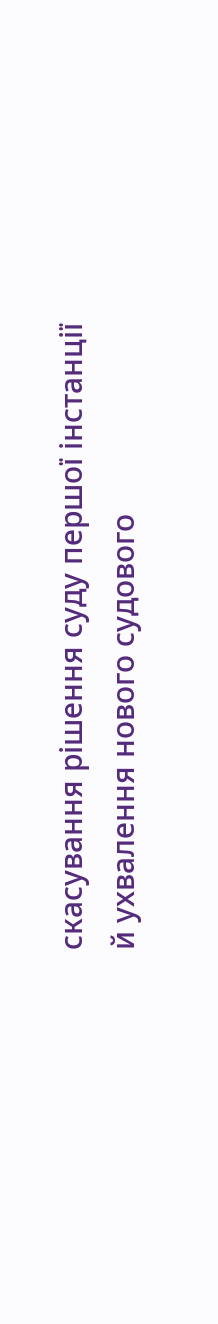скасування рішення суду першої інстанції й ухвалення нового судового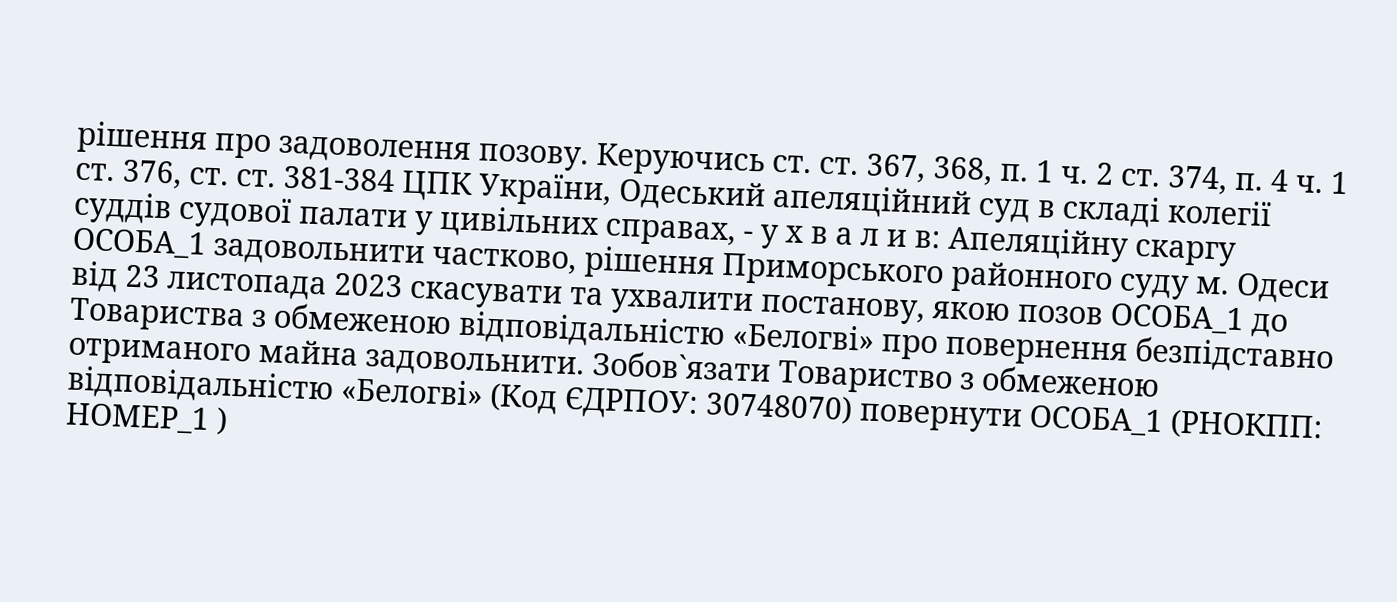рішення про задоволення позову. Керуючись ст. ст. 367, 368, п. 1 ч. 2 ст. 374, п. 4 ч. 1 ст. 376, ст. ст. 381-384 ЦПК України, Одеський апеляційний суд в складі колегії суддів судової палати у цивільних справах, - у х в а л и в: Апеляційну скаргу ОСОБА_1 задовольнити частково, рішення Приморського районного суду м. Одеси від 23 листопада 2023 скасувати та ухвалити постанову, якою позов ОСОБА_1 до Товариства з обмеженою відповідальністю «Белогві» про повернення безпідставно отриманого майна задовольнити. Зобов`язати Товариство з обмеженою відповідальністю «Белогві» (Код ЄДРПОУ: 30748070) повернути ОСОБА_1 (РНОКПП: НОМЕР_1 )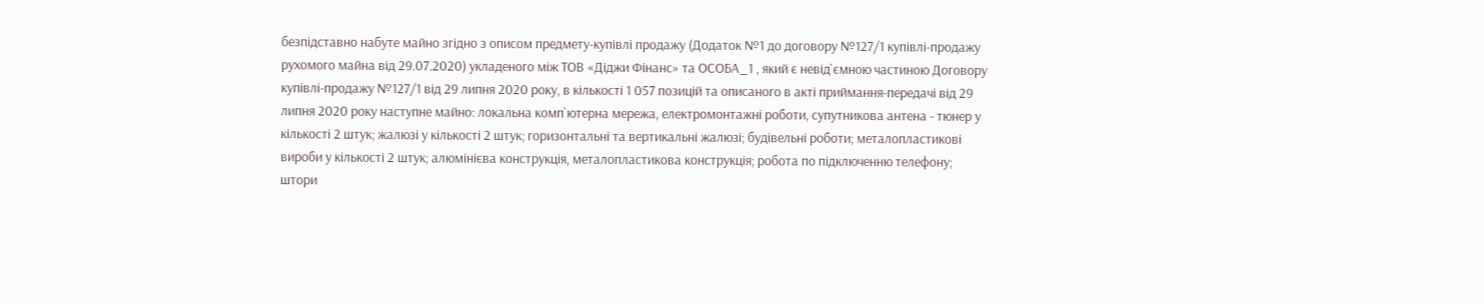безпідставно набуте майно згідно з описом предмету-купівлі продажу (Додаток №1 до договору №127/1 купівлі-продажу рухомого майна від 29.07.2020) укладеного між ТОВ «Діджи Фінанс» та ОСОБА_1 , який є невід`ємною частиною Договору купівлі-продажу №127/1 від 29 липня 2020 року, в кількості 1 057 позицій та описаного в акті приймання-передачі від 29 липня 2020 року наступне майно: локальна комп`ютерна мережа, електромонтажні роботи, супутникова антена - тюнер у кількості 2 штук; жалюзі у кількості 2 штук; горизонтальні та вертикальні жалюзі; будівельні роботи; металопластикові вироби у кількості 2 штук; алюмінієва конструкція, металопластикова конструкція; робота по підключенню телефону; штори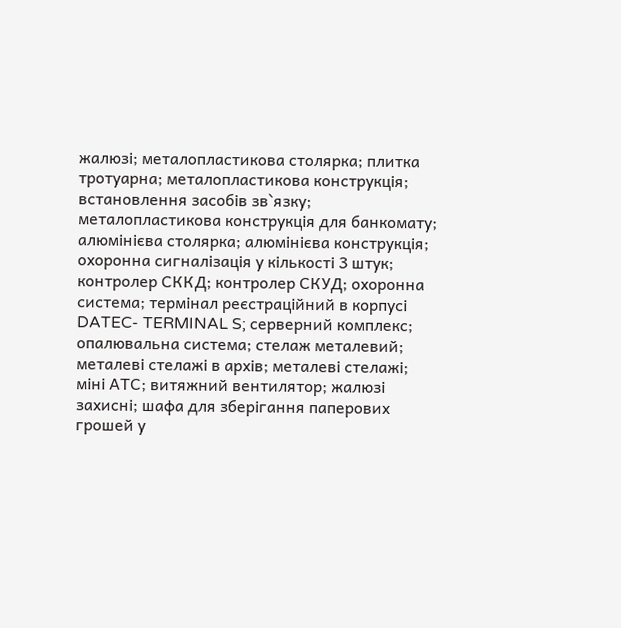жалюзі; металопластикова столярка; плитка тротуарна; металопластикова конструкція; встановлення засобів зв`язку; металопластикова конструкція для банкомату; алюмінієва столярка; алюмінієва конструкція; охоронна сигналізація у кількості 3 штук; контролер СККД; контролер СКУД; охоронна система; термінал реєстраційний в корпусі DATEC- TERMINAL S; серверний комплекс; опалювальна система; стелаж металевий; металеві стелажі в архів; металеві стелажі; міні АТС; витяжний вентилятор; жалюзі захисні; шафа для зберігання паперових грошей у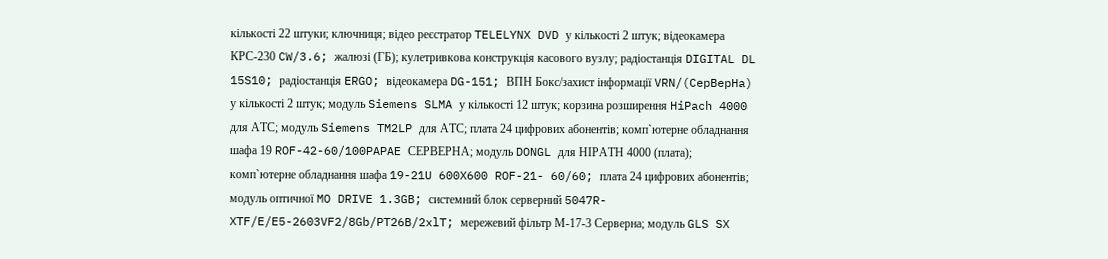кількості 22 штуки; ключниця; відео реєстратор TELELYNX DVD у кількості 2 штук; відеокамера КРС-230 CW/3.6; жалюзі (ГБ); кулетривкова конструкція касового вузлу; радіостанція DIGITAL DL 15S10; радіостанція ERGO; відеокамера DG-151; ВПН Бокс/захист інформації VRN/(CepBepHa) у кількості 2 штук; модуль Siemens SLMA у кількості 12 штук; корзина розширення HiPach 4000 для АТС; модуль Siemens TM2LP для АТС; плата 24 цифрових абонентів; комп`ютерне обладнання шафа 19 ROF-42-60/100PAPAE СЕРВЕРНА; модуль DONGL для НІРАТН 4000 (плата); комп`ютерне обладнання шафа 19-21U 600X600 ROF-21- 60/60; плата 24 цифрових абонентів; модуль оптичної MO DRIVE 1.3GB; системний блок серверний 5047R-XTF/E/E5-2603VF2/8Gb/PT26B/2xlT; мережевий фільтр М-17-3 Серверна; модуль GLS SX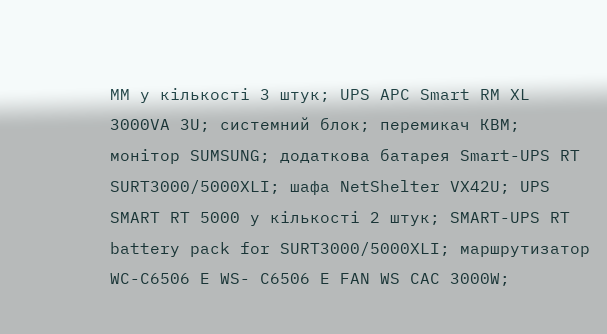ММ у кількості 3 штук; UPS АРС Smart RM XL 3000VA 3U; системний блок; перемикач КВМ; монітор SUMSUNG; додаткова батарея Smart-UPS RT SURT3000/5000XLI; шафа NetShelter VX42U; UPS SMART RT 5000 у кількості 2 штук; SMART-UPS RT battery pack for SURT3000/5000XLI; маршрутизатор WC-C6506 E WS- C6506 E FAN WS CAC 3000W;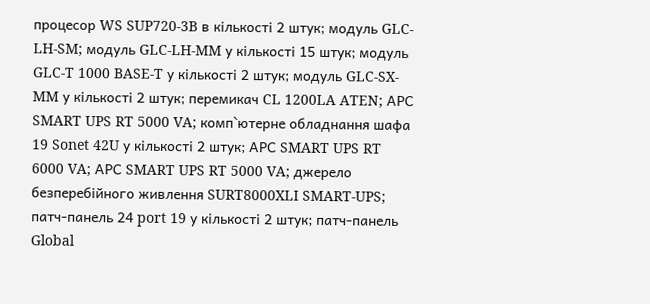процесор WS SUP720-3B в кількості 2 штук; модуль GLC-LH-SM; модуль GLC-LH-MM у кількості 15 штук; модуль GLC-T 1000 BASE-T у кількості 2 штук; модуль GLC-SX-MM у кількості 2 штук; перемикач CL 1200LA ATEN; АРС SMART UPS RT 5000 VA; комп`ютерне обладнання шафа 19 Sonet 42U у кількості 2 штук; АРС SMART UPS RT 6000 VA; АРС SMART UPS RT 5000 VA; джерело безперебійного живлення SURT8000XLI SMART-UPS; патч-панель 24 port 19 у кількості 2 штук; патч-панель Global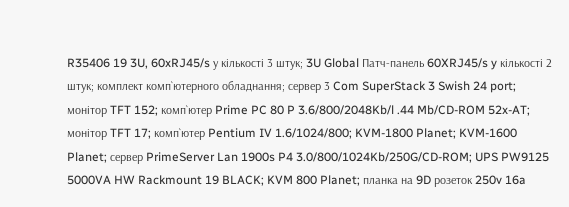R35406 19 3U, 60xRJ45/s у кількості 3 штук; 3U Global Патч-панель 60XRJ45/s y кількості 2 штук; комплект комп`ютерного обладнання; сервер 3 Com SuperStack 3 Swish 24 port; монітор TFT 152; комп`ютер Prime PC 80 P 3.6/800/2048Kb/l .44 Mb/CD-ROM 52x-AT; монітор TFT 17; комп`ютер Pentium IV 1.6/1024/800; KVM-1800 Planet; KVM-1600 Planet; сервер PrimeServer Lan 1900s P4 3.0/800/1024Kb/250G/CD-ROM; UPS PW9125 5000VA HW Rackmount 19 BLACK; KVM 800 Planet; планка на 9D розеток 250v 16a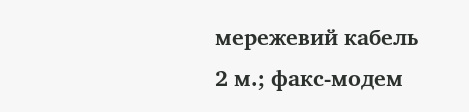мережевий кабель 2 м.; факс-модем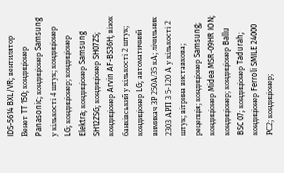IDS-5614 BXL/VR; вентилятор Венет TT 150; кондиціонер Panasonic; кондиціонер Samsung у кількості 4 штук; кондиціонер LG; кондиціонер; кондиціонер Elektra; кондиціонер Samsung SH12ZSG; кондиціонер SH07ZS; кондиціонер Arvin AF-BS36H; візок банківський у кількості 2 штук; кондиціонер LG; автоматичний вимикач ЗР 250А/35 кА; лічильник 2303 АРП 3 5-120 А у кількості 2 штук; вітрина виставкова; рецепція; кондиціонер Samsung; кондиціонер Midea MSR-09HR ION; кондиціонер; кондиціонер Ballu BSC 07; кондиціонер Tadurah; кондиціонер Ferroli SMILE 24000 РС2; кондиціонер;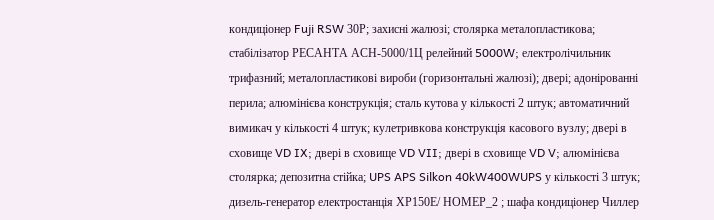кондиціонер Fuji RSW 30Р; захисні жалюзі; столярка металопластикова; стабілізатор РЕСАНТА АСН-5000/1Ц релейний 5000W; електролічильник трифазний; металопластикові вироби (горизонтальні жалюзі); двері; адонірованні перила; алюмінієва конструкція; сталь кутова у кількості 2 штук; автоматичний вимикач у кількості 4 штук; кулетривкова конструкція касового вузлу; двері в сховище VD IX; двері в сховище VD VII; двері в сховище VD V; алюмінієва столярка; депозитна стійка; UPS APS Silkon 40kW400WUPS у кількості 3 штук; дизель-генератор електростанція ХР150Е/ НОМЕР_2 ; шафа кондиціонер Чиллер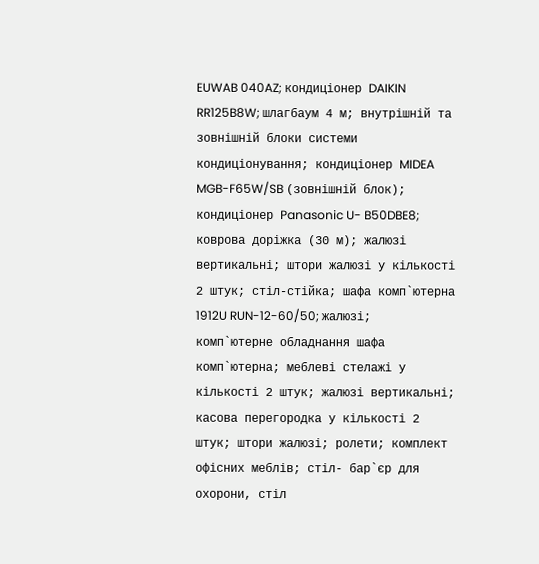EUWAB 040AZ; кондиціонер DAIKIN RR125B8W; шлагбаум 4 м; внутрішній та зовнішній блоки системи кондиціонування; кондиціонер MIDEA MGB-F65W/SB (зовнішній блок); кондиціонер Panasonic U- B50DBE8; коврова доріжка (30 м); жалюзі вертикальні; штори жалюзі у кількості 2 штук; стіл-стійка; шафа комп`ютерна 1912U RUN-12-60/50; жалюзі; комп`ютерне обладнання шафа комп`ютерна; меблеві стелажі у кількості 2 штук; жалюзі вертикальні; касова перегородка у кількості 2 штук; штори жалюзі; ролети; комплект офісних меблів; стіл- бар`єр для охорони, стіл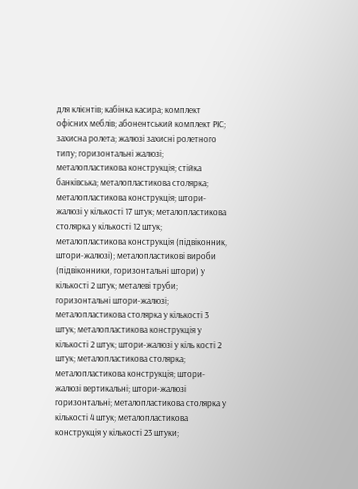для клієнтів; кабінка касира; комплект офісних меблів; абонентський комплект РІС; захисна ролета; жалюзі захисні ролетного типу; горизонтальні жалюзі; металопластикова конструкція; стійка банківська; металопластикова столярка; металопластикова конструкція; штори-жалюзі у кількості 17 штук; металопластикова столярка у кількості 12 штук; металопластикова конструкція (підвіконник, штори-жалюзі); металопластикові вироби (підвіконники, горизонтальні штори) у кількості 2 штук; металеві труби; горизонтальні штори-жалюзі; металопластикова столярка у кількості 3 штук; металопластикова конструкція у кількості 2 штук; штори-жалюзі у кіль кості 2 штук; металопластикова столярка; металопластикова конструкція; штори-жалюзі вертикальні; штори-жалюзі горизонтальні; металопластикова столярка у кількості 4 штук; металопластикова конструкція у кількості 23 штуки;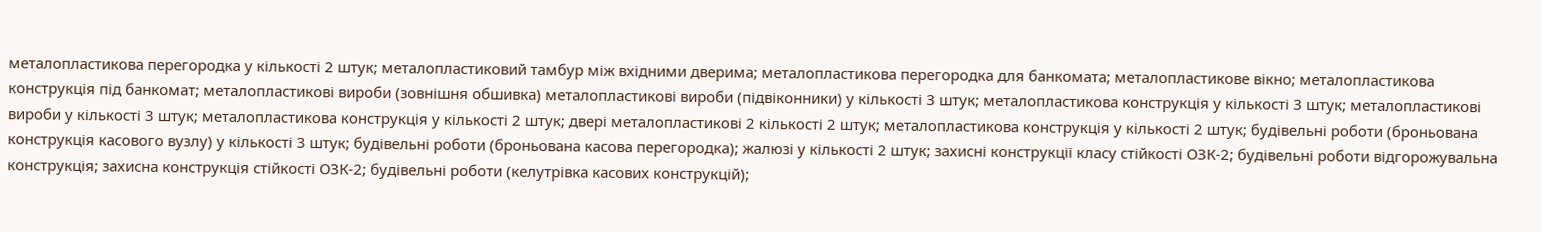металопластикова перегородка у кількості 2 штук; металопластиковий тамбур між вхідними дверима; металопластикова перегородка для банкомата; металопластикове вікно; металопластикова конструкція під банкомат; металопластикові вироби (зовнішня обшивка) металопластикові вироби (підвіконники) у кількості 3 штук; металопластикова конструкція у кількості 3 штук; металопластикові вироби у кількості 3 штук; металопластикова конструкція у кількості 2 штук; двері металопластикові 2 кількості 2 штук; металопластикова конструкція у кількості 2 штук; будівельні роботи (броньована конструкція касового вузлу) у кількості 3 штук; будівельні роботи (броньована касова перегородка); жалюзі у кількості 2 штук; захисні конструкції класу стійкості ОЗК-2; будівельні роботи відгорожувальна конструкція; захисна конструкція стійкості ОЗК-2; будівельні роботи (келутрівка касових конструкцій);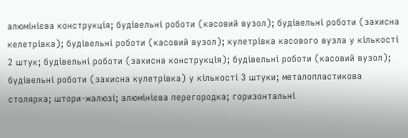алюмінієва конструкція; будівельні роботи (касовий вузол); будівельні роботи (захисна келетрівка); будівельні роботи (касовий вузол); кулетрівка касового вузла у кількості 2 штук; будівельні роботи (захисна конструкція); будівельні роботи (касовий вузол); будівельні роботи (захисна кулетрівка) у кількості 3 штуки; металопластикова столярка; штори-жалюзі; алюмінієва перегородка; горизонтальні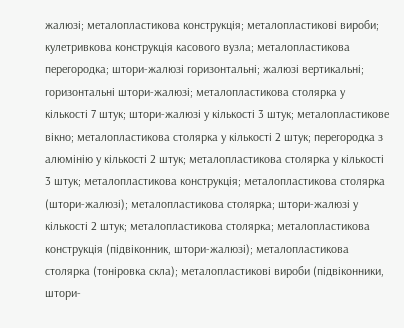жалюзі; металопластикова конструкція; металопластикові вироби; кулетривкова конструкція касового вузла; металопластикова перегородка; штори-жалюзі горизонтальні; жалюзі вертикальні; горизонтальні штори-жалюзі; металопластикова столярка у кількості 7 штук; штори-жалюзі у кількості 3 штук; металопластикове вікно; металопластикова столярка у кількості 2 штук; перегородка з алюмінію у кількості 2 штук; металопластикова столярка у кількості 3 штук; металопластикова конструкція; металопластикова столярка (штори-жалюзі); металопластикова столярка; штори-жалюзі у кількості 2 штук; металопластикова столярка; металопластикова конструкція (підвіконник, штори-жалюзі); металопластикова столярка (тоніровка скла); металопластикові вироби (підвіконники, штори-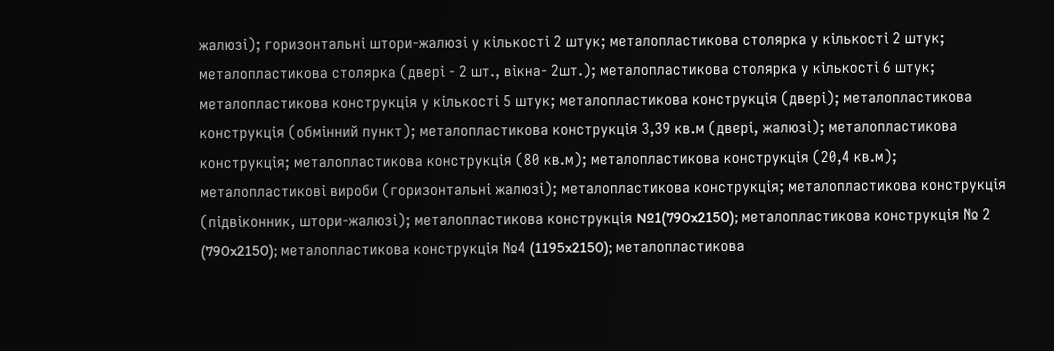жалюзі); горизонтальні штори-жалюзі у кількості 2 штук; металопластикова столярка у кількості 2 штук; металопластикова столярка (двері - 2 шт., вікна- 2шт.); металопластикова столярка у кількості 6 штук; металопластикова конструкція у кількості 5 штук; металопластикова конструкція (двері); металопластикова конструкція (обмінний пункт); металопластикова конструкція 3,39 кв.м (двері, жалюзі); металопластикова конструкція; металопластикова конструкція (80 кв.м); металопластикова конструкція (20,4 кв.м); металопластикові вироби (горизонтальні жалюзі); металопластикова конструкція; металопластикова конструкція (підвіконник, штори-жалюзі); металопластикова конструкція №1(790x2150); металопластикова конструкція № 2 (790x2150); металопластикова конструкція №4 (1195x2150); металопластикова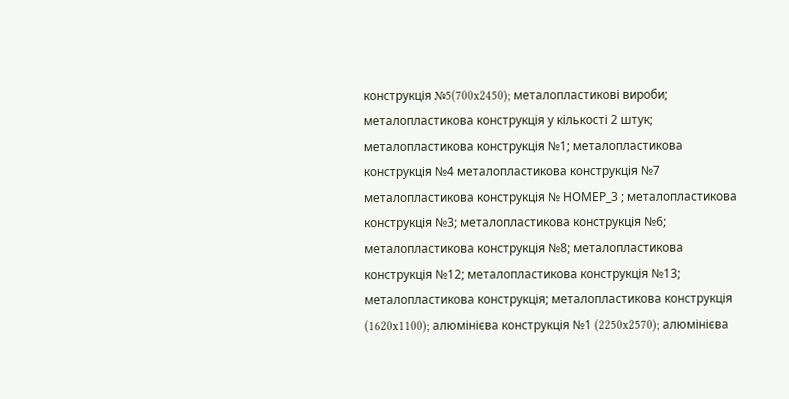конструкція №5(700x2450); металопластикові вироби; металопластикова конструкція у кількості 2 штук; металопластикова конструкція №1; металопластикова конструкція №4 металопластикова конструкція №7 металопластикова конструкція № НОМЕР_3 ; металопластикова конструкція №3; металопластикова конструкція №6; металопластикова конструкція №8; металопластикова конструкція №12; металопластикова конструкція №13; металопластикова конструкція; металопластикова конструкція (1620x1100); алюмінієва конструкція №1 (2250x2570); алюмінієва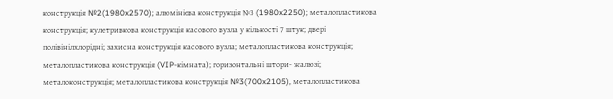конструкція №2(1980x2570); алюмінієва конструкція №3 (1980x2250); металопластикова конструкція; кулетривкова конструкція касового вузла у кількості 7 штук; двері полівінілхлорідні; захисна конструкція касового вузла; металопластикова конструкція; металопластикова конструкція (VIP-кімната); горизонтальні штори- жалюзі; металоконструкція; металопластикова конструкція №3(700x2105), металопластикова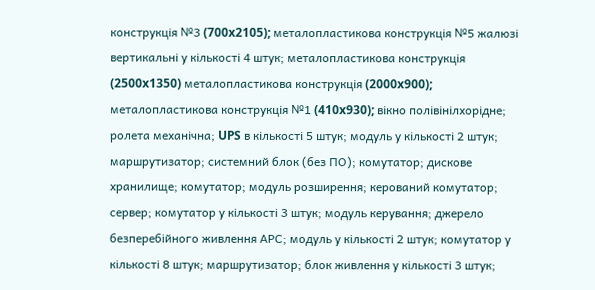конструкція №3 (700x2105); металопластикова конструкція №5 жалюзі вертикальні у кількості 4 штук; металопластикова конструкція (2500x1350) металопластикова конструкція (2000x900); металопластикова конструкція №1 (410x930); вікно полівінілхорідне; ролета механічна; UPS в кількості 5 штук; модуль у кількості 2 штук; маршрутизатор; системний блок (без ПО); комутатор; дискове хранилище; комутатор; модуль розширення; керований комутатор; сервер; комутатор у кількості 3 штук; модуль керування; джерело безперебійного живлення АРС; модуль у кількості 2 штук; комутатор у кількості 8 штук; маршрутизатор; блок живлення у кількості 3 штук;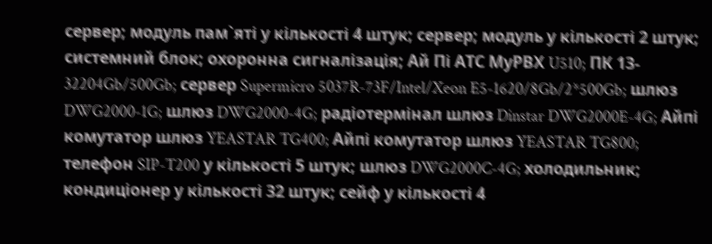сервер; модуль пам`яті у кількості 4 штук; сервер; модуль у кількості 2 штук; системний блок; охоронна сигналізація; Ай Пі АТС МуРВХ U510; ПК 13- 32204Gb/500Gb; сервер Supermicro 5037R-73F/Intel/Xeon E5-1620/8Gb/2*500Gb; шлюз DWG2000-1G; шлюз DWG2000-4G; радіотермінал шлюз Dinstar DWG2000E-4G; Айпі комутатор шлюз YEASTAR TG400; Айпі комутатор шлюз YEASTAR TG800; телефон SIP-T200 у кількості 5 штук; шлюз DWG2000C-4G; холодильник; кондиціонер у кількості 32 штук; сейф у кількості 4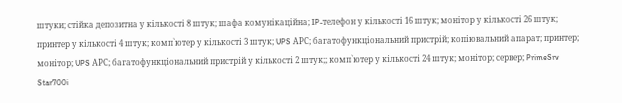штуки; стійка депозитна у кількості 8 штук; шафа комунікаційна; IP-телефон у кількості 16 штук; монітор у кількості 26 штук; принтер у кількості 4 штук; комп`ютер у кількості 3 штук; UPS АРС; багатофункціональний пристрій; копіювальний апарат; принтер; монітор; UPS АРС; багатофункціональний пристрій у кількості 2 штук;; комп`ютер у кількості 24 штук; монітор; сервер; PrimeSrv Star700i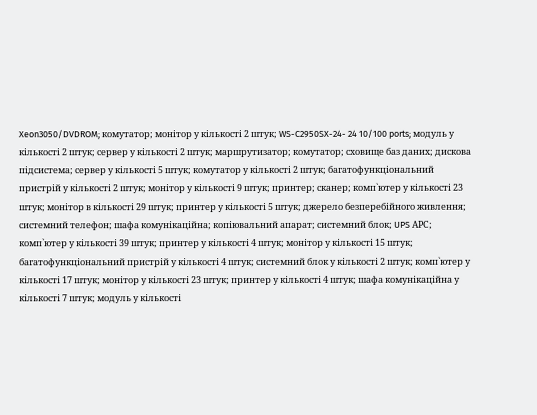Xeon3050/DVDROM; комутатор; монітор у кількості 2 штук; WS-C2950SX-24- 24 10/100 ports; модуль у кількості 2 штук; сервер у кількості 2 штук; маршрутизатор; комутатор; сховище баз даних; дискова підсистема; сервер у кількості 5 штук; комутатор у кількості 2 штук; багатофункціональний пристрій у кількості 2 штук; монітор у кількості 9 штук; принтер; сканер; комп`ютер у кількості 23 штук; монітор в кількості 29 штук; принтер у кількості 5 штук; джерело безперебійного живлення; системний телефон; шафа комунікаційна; копіювальний апарат; системний блок; UPS АРС; комп`ютер у кількості 39 штук; принтер у кількості 4 штук; монітор у кількості 15 штук; багатофункціональний пристрій у кількості 4 штук; системний блок у кількості 2 штук; комп`ютер у кількості 17 штук; монітор у кількості 23 штук; принтер у кількості 4 штук; шафа комунікаційна у кількості 7 штук; модуль у кількості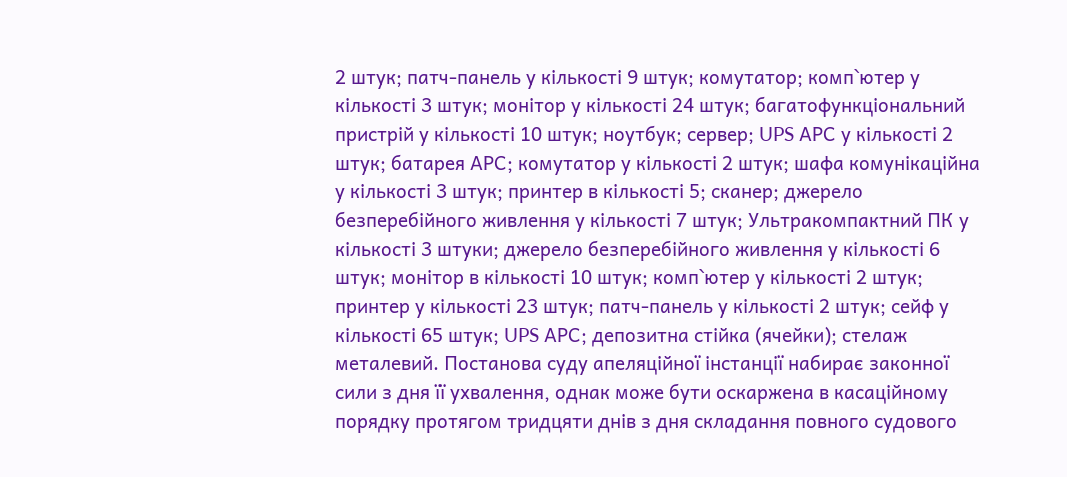2 штук; патч-панель у кількості 9 штук; комутатор; комп`ютер у кількості 3 штук; монітор у кількості 24 штук; багатофункціональний пристрій у кількості 10 штук; ноутбук; сервер; UPS АРС у кількості 2 штук; батарея АРС; комутатор у кількості 2 штук; шафа комунікаційна у кількості 3 штук; принтер в кількості 5; сканер; джерело безперебійного живлення у кількості 7 штук; Ультракомпактний ПК у кількості 3 штуки; джерело безперебійного живлення у кількості 6 штук; монітор в кількості 10 штук; комп`ютер у кількості 2 штук; принтер у кількості 23 штук; патч-панель у кількості 2 штук; сейф у кількості 65 штук; UPS АРС; депозитна стійка (ячейки); стелаж металевий. Постанова суду апеляційної інстанції набирає законної сили з дня її ухвалення, однак може бути оскаржена в касаційному порядку протягом тридцяти днів з дня складання повного судового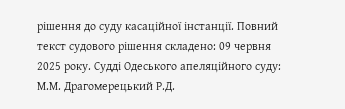рішення до суду касаційної інстанції. Повний текст судового рішення складено: 09 червня 2025 року. Судді Одеського апеляційного суду: М.М. Драгомерецький Р.Д.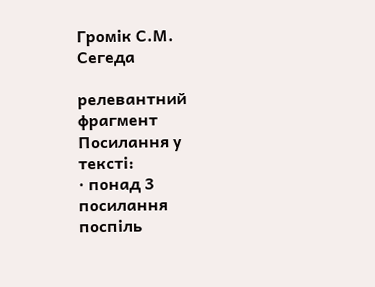Громік С.М. Сегеда

релевантний фрагмент
Посилання у тексті:
· понад 3 посилання поспіль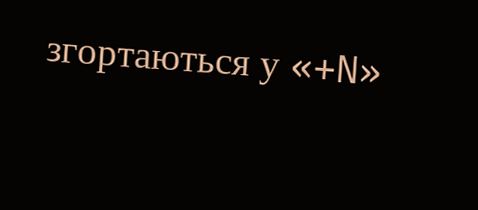згортаються у «+N»